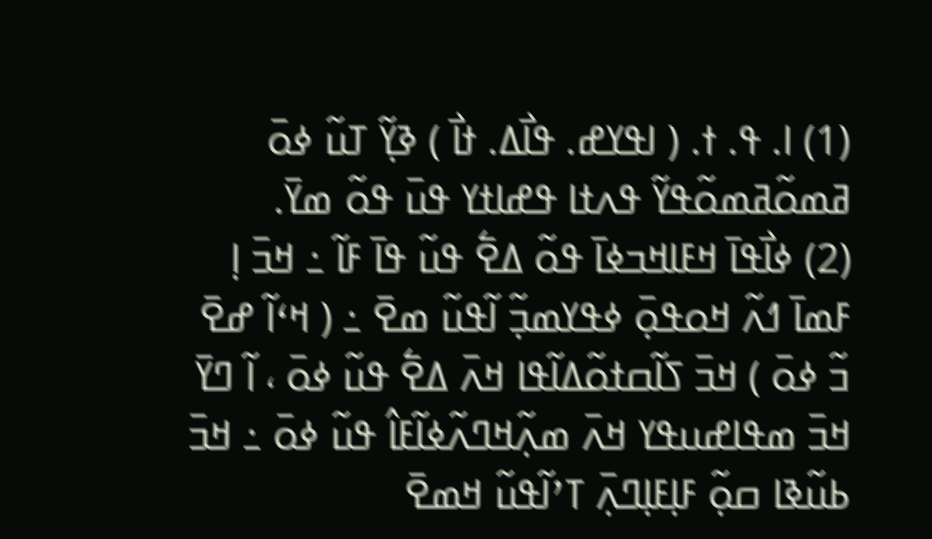(1) ߊ. ߟ. ߙ. ( ߊߟߌߝ. ߟߊ߯ߡ. ߙߊ߯ ) ߢߌ߲߬ ߠߎ߬ ߦߋ߫ ߥߘߋ߬ߥߘߋ߬ߟߌ߬ ߟߍߙߊ ߟߝߊߙߌ ߟߎ߫ ߟߋ߬ ߘߌ߫.
(2) ߦߊ߯ߟߊ߫ ߞߓߊߞߏߦߊ߫ ߟߋ߬ ߡߐ߱ ߟߎ߬ ߟߊ߫ ߓߊ߬ ߸ ߞߏ߫ ߊ߲ ߓߘߊ߫ ߗߍ߬ ߞߋߟߋ߲߫ ߦߟߌߘߏ߲߬ ߊ߬ߟߎ߬ ߘߐ߫ ߸ ( ߞߵߊ߬ ߝߐ߫ ߏ߬ ߦߋ߫ ) ߞߏ߫ ߖߊ߬ߛߙߋ߬ߡߊ߬ߟߊ ߞߍ߫ ߡߐ߱ ߟߎ߬ ߦߋ߫ ، ߊ߬ ߣߌ߫ ߞߏ߫ ߘߟߊߝߎߟߌ ߞߍ߫ ߘߍ߲߬ߞߣߍ߬ߦߊ߬ߓߊ߮ ߟߎ߬ ߦߋ߫ ߸ ߞߏ߫ ߕߎ߬ߢߊ ߛߋ߲߬ ߓߊ߲ߓߊ߲ߣߍ߲߫ ߠߴߊ߬ߟߎ߬ ߞߘߐ߫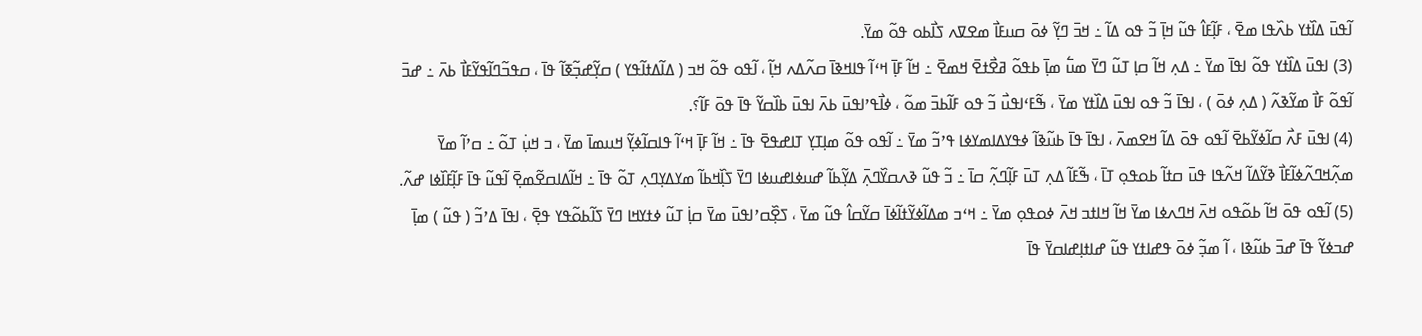ߊ߬ߟߎ߫ ߡߊ߰ߙߌ ߕߍ߰ߟߊ ߘߐ߫ ، ߓߊ߲߬ߓߊ߮ ߟߎ߬ ߞߊ߲߫ ߏ߬ ߟߋ ߡߊ߬ ߸ ߞߏ߫ ߣߌ߲߬ ߦߋ߫ ߛߎߓߊ߯ ߘߐߜߍ ߖߊ߯ߕߋ ߟߋ߬ ߘߌ߫.
(3) ߊߟߎ߫ ߡߊ߰ߙߌ ߟߋ߬ ߊߟߊ߫ ߘߌ߫ ߸ ߡߍ߲ ߞߊ߬ ߛߊ߲ ߠߎ߬ ߣߌ߫ ߘߎ߱ ߘߊ߲߫ ߕߟߋ߬ ߥߐ߯ߙߐ߫ ߞߘߐ߫ ߸ ߞߊ߬ ߓߊ߲߫ ߞߵߊ߬ ߟߊߞߢߊ߫ ߛߍ߬ߡߍ ߞߊ߲߬ ، ߊ߬ߟߋ ߟߋ߬ ߞߏ ( ߡߊ߬ߡߙߊ߬ߟߌ ) ߛߌ߲߬ߝߏ߲߬ߧߊ߬ ߟߊ߫ ، ߛߟߏ߬ߣߊ߬ߟߌ߬ߓߊ߯ ߕߍ߫ ߸ ߝߏ߫ ߊ߬ߟߋ߬ ߓߊ߯ ߘߌ߬ߢߍ߬ ( ߡߍ߲ ߦߋ߫ ) ، ߊߟߊ߫ ߏ߬ ߟߋ ߊߟߎ߫ ߡߊ߰ߙߌ ߘߌ߫ ، ߒ߬ߓߵߊߟߎ߯ ߏ߬ ߟߋ ߓߊ߬ߕߏ߫ ߘߋ߬ ، ߦߊ߯ߟߴߊߟߎ߫ ߕߍ߫ ߊߟߎ߫ ߕߊ߰ߛߌ߬ ߟߊ߫ ߟߋ߫ ߓߊ߬؟.
(4) ߊߟߎ߫ ߓߍ߯ ߛߊ߬ߦߌ߬ߕߐ߫ ߊ߬ߟߋ ߟߋ߫ ߡߊ߬ ߞߐߘߍ߫ ، ߊߟߊ߫ ߟߊ߫ ߕߎ߬ߢߊ߬ ߦߟߌߡߊߘߌߦߊ ߟߴߏ߬ ߘߌ߫ ߸ ߊ߬ߟߋ ߟߋ߬ ߘߊ߲ߠߌ߲ ߠߊߝߟߐ߫ ߟߊ߫ ߸ ߞߊ߬ ߓߊ߲߫ ߞߵߊ߬ ߟߊߛߊ߬ߦߌ߲߬ ߞߎߘߊ߫ ߘߌ߫ ، ߏ ߞߎ߲߭ ߠߋ߬ ߸ ߛߴߊ߬ ߘߌ߫ ߘߍ߲߬ߞߣߍ߬ߦߊ߬ߓߊ߯ ߢߌ߬ߡߊ߬ ߞߍ߬ߟߊ ߟߎ߫ ߛߙߊ߬ ߕߋߟߋ߲ ߠߊ߫ ، ߒ߬ߓߊ߬ ߡߍ߲ ߠߎ߫ ߓߊ߲߬ߣߍ߲߬ ߛߊ߫ ߸ ߏ߬ ߟߎ߬ ߢߍߛߌ߰ߣߍ߲߫ ߡߌ߲߬ߕߊ߬ ߝߎߦߊߝߎߦߊ ߣߌ߫ ߖߊ߲߰ߞߕߊ߬ ߘߌߡߌ߲ߣߍ߲ ߠߋ߬ ߟߊ߫ ߸ ߞߊ߬ߡߊߛߐ߬ߘߐ߲߫ ߊ߬ߟߎ߬ ߟߊ߫ ߓߊ߲߬ߓߊ߰ߦߊ ߝߍ߬.
(5) ߊ߬ߟߋ ߟߋ߫ ߞߊ߬ ߕߋ߬ߟߋ ߞߍ߫ ߞߣߍߦߊ ߘߌ߫ ߞߊ߬ ߞߊߙߏ ߞߍ߫ ߦߋߟߋ߲ ߘߌ߫ ߸ ߞߵߏ ߘߡߊ߬ߦߌ߬ߙߊ߬ߦߊ߫ ߛߌ߬ߛߊ߮ ߟߎ߬ ߘߌ߫ ، ߖߐ߲߰ߛߴߊߟߎ߫ ߘߌ߫ ߛߊ߲߭ ߠߎ߬ ߦߙߌߞߊ ߣߌ߫ ߖߊ߬ߕߋ߬ߟߌ ߟߐ߲߫ ، ߊߟߊ߫ ߡߴߏ߬ ( ߟߎ߬ ) ߘߊ߲߫ ߝߏߦߌ߬ ߟߊ߫ ߝߏ߫ ߕߎ߬ߢߊ ، ߊ߬ ߘߏ߲߬ ߦߋ߫ ߟߝߊߙߌ ߟߎ߬ ߝߊߙߊ߲ߝߊߛߌ߫ ߟߊ߫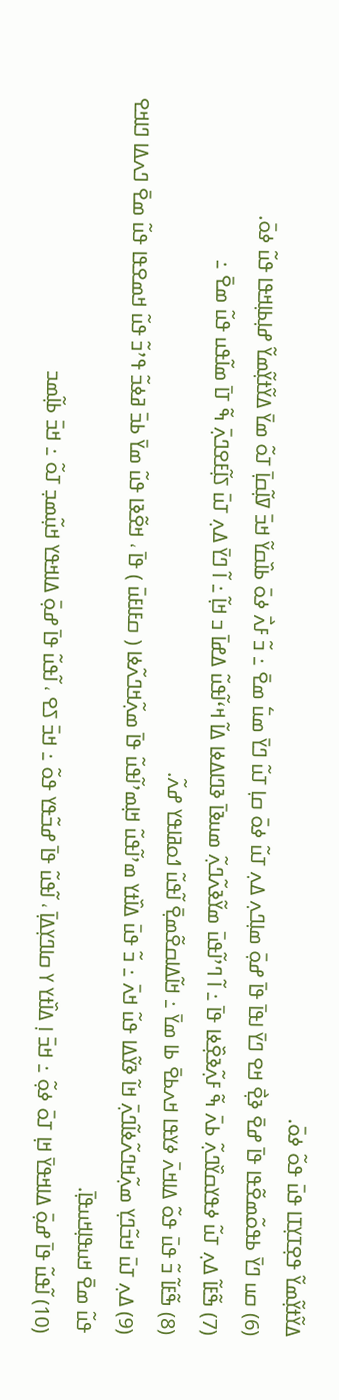ߡߌ߬ߙߌ߲߬ߘߌ߬ ߟߐ߲ߠߌ߲ߠߊ ߟߎ߫ ߟߋ߬ ߦߋ߫.
(6) ߛߎ ߣߌ߫ ߕߟߋ߬ߘߐ߬ߟߊ ߟߊ߫ ߝߐ߫ ߢߐ߲߯ ߞߐ ߣߌ߫ ߊߟߊ߫ ߟߊ߫ ߝߋ߲߫ ߘߊ߲ߣߍ߲ ߡߍ߲ ߠߎ߬ ߦߋ߫ ߛߊ߲ ߠߎ߬ ߣߌ߫ ߘߎ߱ ߘߐ߫ ߸ ߏ߬ ߓߍ߯ ߦߋ߫ ߕߊ߰ߛߌ߬ ߞߏ߫ ߜߊ߲߬ߛߊ߲߫ ߠߋ߬ ߘߌ߫ ߡߌ߬ߙߌ߲߬ߘߌ߬ ߝߊ߲ߕߊ߲ߞߟߊ ߟߎ߬ ߦߋ߫.
(7) ߒ߬ߓߊ߬ ߡߍ߲ ߠߎ߬ ߦߟߌߛߌ߰ߣߍ߲߬ ߕߍ߫ ߒ߬ ߓߍ߲߬ߢߐ߲߰ߦߊ ߟߊ߫ ߸ ߊ߬ ߣߴߊ߬ߟߎ߫ ߘߌ߬ߢߍ߬ߣߍ߲߬ ߘߎߢߊ߫ ߢߣߊߡߦߊ ߡߊ߬ ߞߵߊ߬ߟߎ߬ ߡߝߊ߫ ߏ ߞߊ߲߬ ߸ ߊ߬ ߣߌ߫ ߡߍ߲ ߠߎ߫ ߖߊ߲߬ߓߐߣߍ߲߫ ߒ߬ ߠߊ߫ ߘߊ߬ߟߎ ߟߎ߬ ߘߐ߫ ߸
(8) ߒ߬ߓߊ߬ ߏ߬ ߟߎ߫ ߟߋ߬ ߡߊߞߍ߫ ߦߌߟߊ ߞߍߕߐ߫ ߕߊ ߘߌ߫ ߸ ߞߊ߬ߡߊߛߐ߬ߘߐ߲߫ ߊ߬ߟߎ߬ ߗߋߥߊߟߌ ߝߍ߬.
(9) ߡߍ߲ ߠߎ߫ ߞߏ߬ߣߌ߲ ߘߍ߲߬ߞߣߍ߬ߦߊ߬ߣߍ߲߫ ߞߊ߬ ߢߌ߬ߡߊ ߟߎ߬ ߞߍ߫ ߸ ߏ߬ ߟߎ߫ ߡߊ߰ߙߌ ߘߴߊ߬ߟߎ߬ ߞߊ߲ߘߴߊ߬ߟߎ߬ ߟߊ߫ ߘߍ߲߬ߞߣߍ߬ߦߊ ( ߛߓߊߓߎ߫ ) ߟߊ߫ ، ߞߐ߬ߢߊ ߟߎ߬ ߘߌ߫ ߕߏ߫ ߥߦߏ߬ ߟߴߏ߬ ߟߎ߬ ߞߘߐߟߊ ߟߎ߬ ߘߐ߫ ߣߍߡߊ ߣߊߞߐ ߟߎ߬ ߘߐ߫ ߞߎߟߊ߲ߞߎߟߊ߲߫.
(10) ߊ߬ߟߎ߬ ߟߊ߫ ߝߋ߲߫ ߡߊߞߟߌ߫ ߞߊ߲ ߠߋ߫ ߦߋ߲߬ ߸ ߞߏ߫ ߊ߲ ߡߊ߰ߙߌ ߌ ߛߊߣߌ߲ߡߊ߲߫ ، ߊ߬ߟߎ߬ ߟߊ߫ ߝߏ߬ߟߌ ߟߋ߬ ߸ ߞߏ߫ ߖߐ ، ߊ߬ߟߎ߬ ߟߊ߫ ߝߋ߲߫ ߡߊߞߟߌ ߞߎ߲߬ߘߏ߲ ߠߋ߬ ߸ ߞߏ߫ ߕߊ߲߬ߘߏ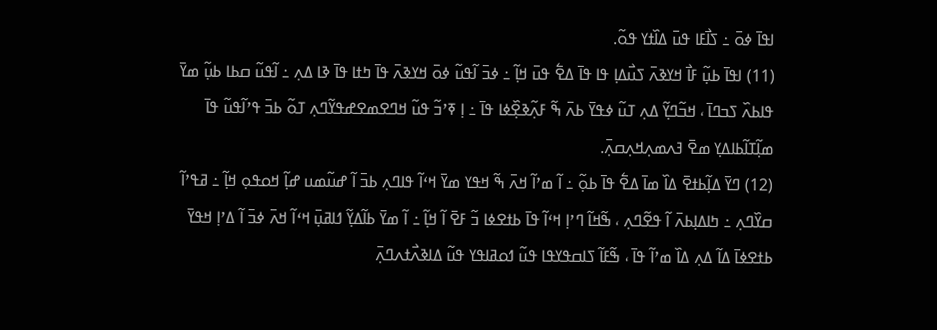ߊߟߊ߫ ߦߋ߫ ߸ ߖߊ߯ߓߊ ߟߎ߫ ߡߊ߰ߙߌ ߟߋ߬.
(11) ߊߟߊ߫ ߕߎ߲߬ ߓߊ߯ ߞߌߢߍ߫ ߖߎ߯ߡߊ߲ ߟߊ ߟߊ߫ ߡߐ߱ ߟߎ߫ ߞߊ߲߬ ߸ ߦߏ߫ ߊ߬ߟߎ߬ ߦߋ߫ ߞߌߢߍ߫ ߟߊ߫ ߤߙߊ ߟߊ߫ ߢߊ ߡߍ߲ ߸ ߊ߬ߟߎ߬ ߛߕߊ ߕߎ߲߬ ߘߌ߫ ߟߊߕߍ߰ ߖߏߣߊ߫ ، ߞߏ߬ߣߌ߲߬ ߡߍ߲ ߠߎ߬ ߦߟߌ߫ ߕߍ߫ ߒ߬ ߓߍ߲߬ߢߐ߲߰ߦߊ ߟߊ߫ ߸ ߊ߲ ߧߴߏ߬ ߟߎ߬ ߞߣߐߘߐߝߟߌ߬ߣߍ߲ ߠߋ߬ ߕߏ߫ ߟߴߊ߬ߟߎ߬ ߟߊ߫ ߘߊ߲߬ߠߊ߬ߕߊߡߌ߲ ߘߐ߫ ߔߍߘߍ߲ߞߍ߲ߛߍ߲߫.
(12) ߣߌ߫ ߡߊ߲߬ߕߙߐ߫ ߡߊ߰ ߘߊ߫ ߡߐ߱ ߟߊ߫ ߕߋ߲߬ ߸ ߊ߬ ߘߴߊ߬ ߞߍ߫ ߒ߬ ߞߟߌ ߘߌ߫ ߞߵߊ߬ ߟߊߣߍ߲ ߕߏ߫ ߊ߬ ߝߎ߬ߘߎ ߝߊ߲߬ ߞߋߟߋ߲ ߞߊ߲߬ ߸ ߥߟߴߊ߬ ߛߌ߰ߣߍ߲ ߸ ߤߊߡߊ߲ߕߍ߫ ߊ߬ ߟߐ߬ߣߍ߲ ، ߒ߬ߞߊ߬ ߣߴߊ߲ ߞߵߊ߬ ߟߊ߫ ߕߙߐߦߊ ߏ߬ ߓߐ߫ ߊ߬ ߞߊ߲߬ ߸ ߊ߬ ߘߌ߫ ߕߊ߬ߡߌ߲߬ ߗߊߥߎ߲߫ ߞߵߊ߬ ߞߍ߫ ߦߏ߫ ߊ߬ ߡߴߊ߲ ߞߟߌ߫ ߕߙߐߦߊ߫ ߡߊ߬ ߡߍ߲ ߡߊ߰ ߘߴߊ߬ ߟߊ߫ ، ߒ߬ߓߊ߬ ߖߊߛߟߌߟߊ ߟߎ߬ ߗߋߥߊߟߌ ߟߎ߬ ߡߊߢߍ߯ߙߍߣߍ߲߫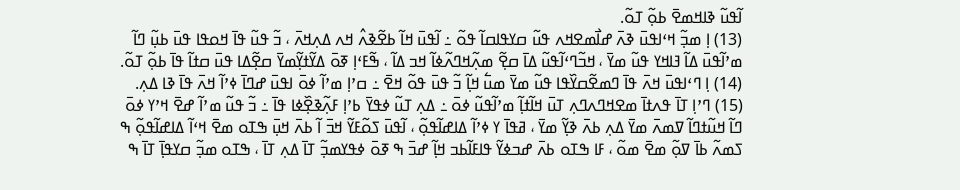ߊ߬ߟߎ߬ ߢߊߞߘߐ߫ ߕߋ߲߬ ߠߋ߬.
(13) ߊ߲ ߘߏ߲߬ ߞߵߊߟߎ߫ ߢߍ߫ ߝߊ߯ߘߐߞߍ ߟߎ߬ ߛߌߟߊߛߊ߬ ߟߋ߬ ߸ ߊ߬ߟߎ߫ ߞߊ߬ ߕߐ߬ߢߍ߮ ߞߍ ߡߍ߲ߞߍ߫ ، ߏ߬ ߟߎ߬ ߟߊ߫ ߞߋߟߊ ߟߎ߫ ߕߎ߲߬ ߣߊ߬ ߘߴߊ߬ߟߎ߫ ߡߊ߬ ߔߊߞߌ ߟߎ߬ ߘߌ߫ ، ߞߏ߬ߣߵߊ߬ߟߎ߬ ߡߊ߫ ߛߐ߲߬ ߘߍ߲߬ߞߣߍ߬ߦߊ߬ ߞߏ ߡߊ߬ ، ߒ߬ߓߵߊ߲ ߧߋ߫ ߡߌ߬ߙߌ߲߬ߘߌ߫ ߛߐ߲߬ߡߊ ߟߎ߫ ߛߙߊ߬ ߟߊ߫ ߕߋ߲߬ ߠߋ߬.
(14) ߊ߲ ߣߵߊߟߎ߫ ߞߍ߫ ߟߊ߫ ߣߘߐ߬ߛߌ߰ߟߊ ߟߎ߬ ߘߌ߫ ߘߎ߱ ߞߊ߲߬ ߏ߬ ߟߎ߫ ߟߋ߬ ߞߐ߫ ߸ ߛߴߊ߲ ߘߴߊ߬ ߦߋ߫ ߊߟߎ߫ ߝߣߊ߫ ߦߴߊ߬ ߞߍ߫ ߟߊ߫ ߢߊ ߡߍ߲.
(15) ߣߴߊ߲ ߠߊ߫ ߟߍߙߊ߫ ߘߐߞߣߍߣߍ߲ ߠߎ߫ ߞߊ߬ߙߊ߲߬ ߘߴߊ߬ߟߎ߬ ߦߋ߫ ߸ ߡߍ߲ ߠߎ߬ ߦߟߌ߫ ߕߴߊ߲ ߓߍ߲߬ߢߐ߲߰ߦߊ ߟߊ߫ ߸ ߏ߬ ߟߎ߬ ߘߴߊ߬ ߝߐ߫ ߞߴߌ ߦߋ߫ ߣߊ߬ ߞߎ߬ߙߣߊ߬ ߜߘߍ߫ ߘߌ߫ ߡߍ߲ ߕߍ߫ ߢߌ߲߬ ߘߌ߫ ، ߥߟߊ߫ ߌ ߦߴߊ߬ ߡߊߝߊ߬ߟߋ߲߬ ، ߊ߬ߟߎ߫ ߖߋ߬ߓߌ߬ ߞߏ߫ ߊ߬ ߕߍ߫ ߞߎ߲߫ ߒߠߋ ߘߐ߫ ߞߵߊ߬ ߡߊߝߊ߬ߟߋ߲߬ ߒ ߖߘߍ߬ ߕߊ߫ ߜߋ߲߬ ߘߐ߫ ߘߋ߬ ، ߓߊ ߒߠߋ ߕߍ߫ ߝߏߦߌ߬ ߟߊߓߊ߬ߕߏ ߞߊ߲߬ ߝߏ߫ ߒ ߧߋ߫ ߦߟߌߘߏ߲߬ ߠߊ߫ ߡߍ߲ ߠߊ߫ ، ߒߠߋ ߘߏ߲߬ ߛߌߟߊ߲߫ ߠߊ߫ ߒ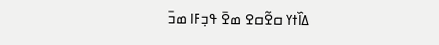ߡߊ߰ߙߌ ߛߐ߬ߛߐ ߘߐ߫ ߟߏ߲ߓߊ ߘߏ߫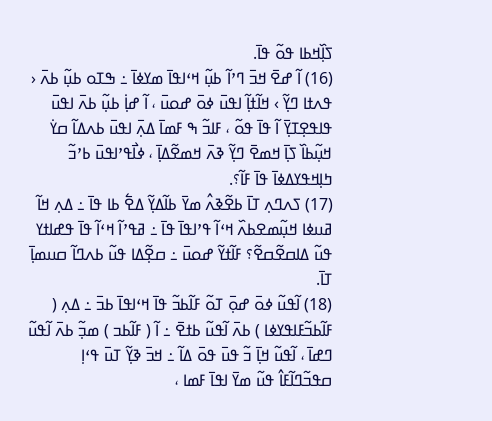ߖߊ߲߰ߞߕߊ ߟߋ߬ ߟߊ߫.
(16) ߊ߬ ߝߐ߫ ߞߏ߫ ߣߴߊ߬ ߕߎ߲߬ ߞߵߊߟߊ߫ ߘߌߦߊ߫ ߸ ߒߠߋ ߕߎ߲߬ ߕߍ߫ ‹ ߟߍߙߊ ߣߌ߲߬ › ߞߊ߬ߙߊ߲߬ ߊߟߎ߫ ߦߋ߫ ߝߋߎ߫ ، ߊ߬ ߝߊ߲߭ ߕߎ߲߬ ߕߍ߫ ߊߟߎ߫ ߟߊߟߐ߲ߠߌ߲߫ ߊ߬ ߟߊ߫ ߟߋ߬ ، ߓߊߏ߬ ߒ ߓߘߊ߫ ߡߍ߲߫ ߊߟߎ߫ ߕߍߡߊ߬ ߛߌ߭ ߞߎ߲߬ߕߊ߰ ߖߊ߲߫ ߞߘߐ߫ ߣߌ߲߬ ߢߍ߫ ߞߘߐ߬ߡߊ߲߫ ، ߦߊ߯ߟߴߊߟߎ߫ ߕߴߏ߬ ߤߊ߲ߞߟߌߡߦߊ߫ ߟߊ߫ ߓߊ߬؟.
(17) ߖߍߣߍ߲ ߠߊ߫ ߕߐ߬ߢߍ߮ ߘߌ߫ ߕߊ߬ߡߌ߲߬ ߡߐ߱ ߕߊ ߟߊ߫ ߸ ߡߍ߲ ߞߊ߬ ߥߎߦߊ ߞߎ߲߬ߘߐߕߍ߰ ߞߵߊ߬ ߟߴߊߟߊ߫ ߟߊ߫ ߸ ߥߟߴߊ߬ ߞߵߊ߬ ߟߊ߫ ߟߝߊߙߌ ߟߎ߬ ߡߊߛߐ߬ߛߐ߬؟ ߓߊ߬ߙߌ߬ ߝߋߎ߫ ߸ ߛߐ߲߬ߡߊ ߟߎ߬ ߕߍߣߊ߬ ߛߎߘߊ߲߫ ߠߊ߫.
(18) ߊ߬ߟߎ߬ ߦߋ߫ ߝߋ߲߫ ߠߋ߬ ߓߊ߬ߕߏ߬ ߟߊ߫ ߞߵߊߟߊ߫ ߕߏ߫ ߸ ߡߍ߲ ( ߓߊ߬ߕߏ߬ߓߊߟߌߦߊ ) ߕߍ߫ ߊ߬ߟߎ߬ ߕߙߐ߫ ߸ ߊ߬ ( ߓߊ߬ߕߏ ) ߘߏ߲߬ ߕߍ߫ ߊ߬ߟߎ߬ ߣߝߊ߫ ، ߊ߬ߟߎ߬ ߞߊ߲߫ ߏ߬ ߟߎ߫ ߟߋ߫ ߡߊ߬ ߸ ߞߏ߫ ߢߌ߲߬ ߠߎ߫ ߟߵߊ߲ ߛߟߏ߬ߣߊ߬ߓߊ߮ ߟߎ߬ ߘߌ߫ ߊߟߊ߫ ߓߘߊ ،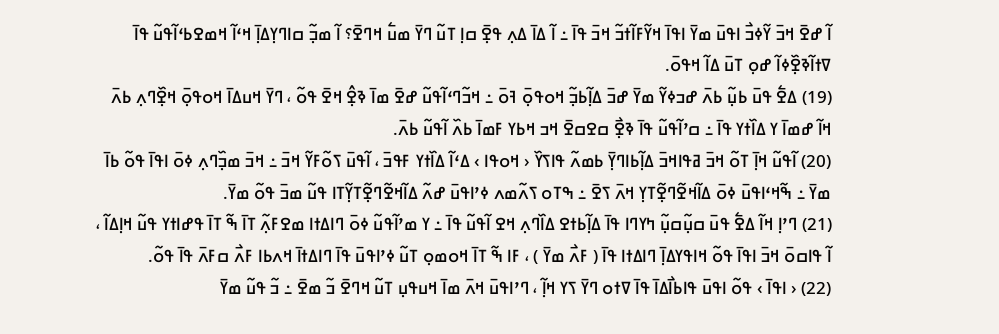ߊ߬ ߝߐ߫ ߞߏ߫ ߌ߬ߦߏ߯ ߊߟߎ߫ ߘߌ߫ ߊߟߊ߫ ߞߌ߬ߓߊ߬ߙߏ߬ ߞߏ߫ ߟߊ߫ ߸ ߊ߬ ߡߊ߫ ߡߍ߲ ߟߐ߲߫ ߛߊ߲ ߠߎ߬ ߣߌ߫ ߘߎ߱ ߞߣߐ߫؟ ߊ߬ ߘߏ߲߬ ߛߊߣߌ߲ߡߊ߲߫ ߞߵߊ߬ ߞߘߐߕߵߊ߬ߟߎ߬ ߟߊ߫ ߜߙߊ߬ߢߐ߲߰ߦߊ߬ ߝߋ߲ ߠߎ߫ ߡߊ߬ ߞߟߋ߫.
(19) ߡߐ߱ ߟߎ߫ ߕߎ߲߬ ߕߍ߫ ߝߏߦߌ߬ ߘߌ߫ ߝߏ߫ ߡߊ߲߬ߕߏ߲߬ ߞߋߟߋ߲߫ ߔߋ߫ ߸ ߞߏ߬ߣߵߊ߬ߟߎ߬ ߝߐ߫ ߘߊ߫ ߢߐ߲߮ ߞߐ߫ ߟߋ߬ ، ߣߌ߫ ߞߎߡߊ߫ ߞߋߟߋ߲߫ ߞߐ߲߰ߣߍ߲ ߕߍ߫ ߞߊ߬ ߝߘߊ߫ ߌ ߡߊ߰ߙߌ ߟߊ߫ ߸ ߛߴߊ߬ߟߎ߬ ߟߊ߫ ߢߐ߲߯ ߛߐߛߐ߫ ߞߏ ߞߕߌ ߓߘߊ߫ ߕߍ߰ ߊ߬ߟߎ߬ ߕߍ߫.
(20) ߊ߬ߟߎ߬ ߞߊ߲߫ ߠߋ߬ ߞߏ߫ ߥߟߊߞߏ߫ ߡߊ߲߬ߕߊߣߌ߲߫ ߕߘߍ߬ ߟߊߖߌ߰ ‹ ߞߋߟߊ › ߡߵߊ߬ ߡߊ߰ߙߌ ߓߟߏ߫ ، ߊ߬ߟߎ߫ ߖߋ߬ߓߌ߬ ߞߏ߫ ߸ ߞߏ߫ ߘߏ߲߰ߣߍ߲ ߦߋ߫ ߊߟߊ߫ ߟߋ߬ ߕߊ߫ ߘߌ߫ ߸ ߒ߬ߞߵߊߟߎ߫ ߦߋ߫ ߡߊ߬ߞߐ߬ߣߐ߲߬ߠߌ߲ ߞߍ߫ ߖߐ߫ ߸ ߒߠߋ ߖߍ߬ߘߍ ߦߴߊߟߎ߫ ߝߍ߬ ߡߊ߬ߞߐ߬ߣߐ߲߬ߠߌ߲߬ߠߊ ߟߎ߬ ߘߏ߫ ߟߋ߬ ߘߌ߫.
(21) ߣߴߊ߲ ߞߊ߬ ߡߐ߱ ߟߎ߫ ߛߎ߲߬ߛߎ߲߬ ߤߌߣߊ ߟߊ߫ ߡߊ߲߬ߕߙߐ ߡߊ߰ߣߍ߲ ߞߐ ߊ߬ߟߎ߬ ߟߊ߫ ߸ ߌ ߘߴߊ߬ߟߎ߬ ߦߋ߫ ߣߊߡߙߊ ߘߐߓߍ߲߬ ߠߊ߫ ߒ߬ ߠߊ߫ ߟߝߊߙߌ ߟߎ߬ ߞߊ߲ߡߊ߬ ، ߊ߬ ߟߊߛߋ߫ ߞߏ߫ ߊߟߊ߫ ߟߋ߬ ߞߊߟߌߡߊ߲߫ ߣߊߡߙߊ ߟߊ߫ ( ߓߍ߯ ߘߌ߫ ) ، ߓߊ ߒ߬ ߠߊ߫ ߞߋߘߋ߲ ߠߎ߬ ߦߴߊߟߎ߫ ߟߊ߫ ߣߊߡߙߊ߫ ߞߍߕߊ ߓߍ߯ ߛߓߍ߫ ߟߊ߫ ߟߋ߬.
(22) ‹ ߊߟߊ߫ › ߟߋ߬ ߊߟߎ߫ ߟߊߕߊ߯ߡߊ߫ ߟߊ߫ ߜߙߋ ߣߌ߫ ߖߌ ߞߊ߲߬ ، ߣߴߊߟߎ߫ ߞߍ߫ ߘߊ߫ ߞߎߟߎ߲ ߠߎ߬ ߞߣߐ߫ ߏ߬ ߘߐ߫ ߸ ߏ߬ ߟߎ߬ ߘߌ߫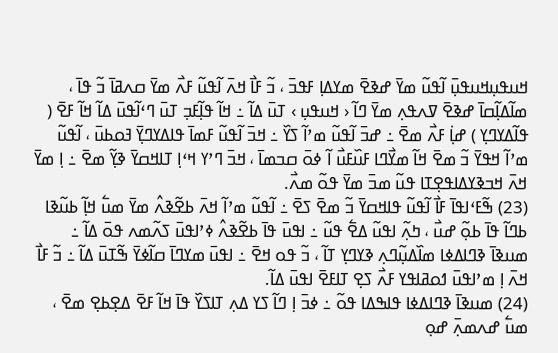ߞߎߟߎ߲ߞߎߟߎ߲߫ ߊ߬ߟߎ߬ ߘߌ߫ ߝߢߐ߫ ߘߌߡߊ߲ ߓߟߏ߫ ، ߏ߬ ߓߊ߯ ߞߍ߫ ߊ߬ߟߎ߬ ߓߍ߯ ߘߌ߫ ߛߍߥߊ߫ ߏ߬ ߟߊ߫ ، ߘߊ߬ߡߊ߲߬ߛߊ߫ ߝߢߐ߫ ߜߍߟߍ߲ ߘߌ߫ ߣߊ߬ ‹ ߞߎߟߎ߲ › ߠߎ߫ ߡߊ߬ ߸ ߞߊ߬ ߟߊ߲߬ߓߏ߲ ߠߎ߫ ߣߵߊ߬ߟߎ߫ ߡߊ߬ ߞߊ߬ ߓߐ߫ ( ߟߊ߬ߡߌߣߌ߲ ) ߝߊ߲߭ ߓߍ߯ ߘߐ߫ ߸ ߝߏ߫ ߊ߬ߟߎ߬ ߘߴߊ߬ ߖߌ߰ ߸ ߞߏ߫ ߊ߬ߟߎ߬ ߓߘߊ߫ ߟߊߡߌߣߌ߲߫ ߔߋߕߎ߫ ، ߊ߬ߟߎ߬ ߘߴߊ߬ ߞߟߌ߫ ߏ߬ ߘߐ߫ ߞߊ߬ ߘߌ߯ߣߊ ߓߎ߰ߓߎ߯ ߊ߬ ߦߋ߫ ߛߏߘߊ߫ ، ߞߏ߫ ߣߴߌ ߞߵߊ߲ ߠߊߞߛߌ߫ ߢߌ߲߬ ߘߐ߫ ߸ ߊ߲ ߘߌ߫ ߞߍ߫ ߞߏߢߌߡߊߟߐ߲ߠߊ ߟߎ߬ ߘߏ߫ ߘߌ߫ ߟߋ߬ ߘߍ߯.
(23) ߒ߬ߓߵߊߟߊ߫ ߓߊ߯ ߊ߬ߟߎ߬ ߟߊߞߛߌ߫ ߏ߬ ߘߐ߫ ߖߐ߫ ߸ ߊ߬ߟߎ߬ ߘߴߊ߬ ߞߍ߫ ߕߐ߬ߢߍ߮ ߘߌ߫ ߘߎ߱ ߞߊ߲߬ ߕߎ߬ߢߊ ߕߣߊ߬ ߟߊ߫ ߕߋ߲߬ ߝߎ߯ ، ߤߍ߲߬ ߊߟߎ߬ ߡߐ߱ ߟߎ߬ ߸ ߊߟߎ߫ ߟߊ߫ ߕߐ߬ߢߍ߮ ߦߴߊߟߎ߫ ߖߍ߬ߘߍ ߟߋ߫ ߡߊ߬ ߸ ߘߎߢߊ߫ ߢߣߊߡߦߊ ߘߊ߰ߡߎ߲߬ߣߍ߲ ߢߌߣߌ߲ ߠߊ߬ ، ߏ߬ ߟߋ ߞߐ߫ ߸ ߊߟߎ߫ ߘߌߣߊ߫ ߛߊ߬ߦߌ߫ ߒ߬ߠߎ߫ ߡߊ߬ ߸ ߏ߬ ߓߊ߯ ߞߍ߫ ߊ߲ ߘߴߊߟߎ߫ ߗߋߥߊߟߌ ߓߍ߯ ߖߐ߲ ߠߊߓߐ߫ ߊߟߎ߫ ߡߊ߬.
(24) ߘߎߢߊ߫ ߢߣߊߡߦߊ ߟߊߒߡߊ ߟߋ߬ ߸ ߦߏ߫ ߊ߲ ߣߊ߬ ߖߌ ߡߍ߲ ߠߊߖߌ߰ ߟߊ߫ ߞߊ߬ ߓߐ߫ ߡߐ߲ߕߐ߲ ߘߐ߫ ، ߘߎ߱ ߝߍߘߍ߲߫ ߝߋ߲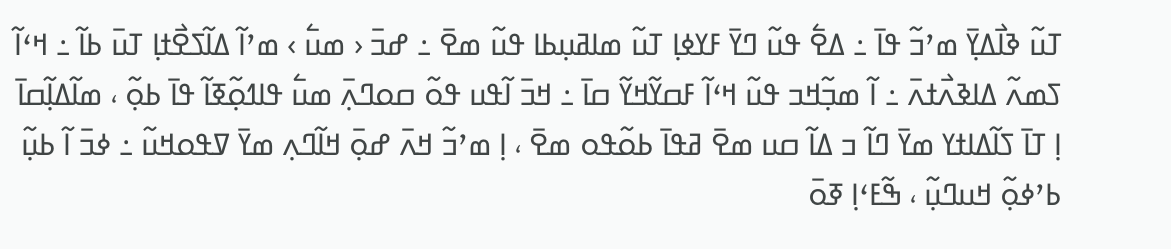ߠߎ߬ ߢߊ߯ߡߌ߲߫ ߘߴߏ߬ ߟߊ߫ ߸ ߡߐ߱ ߟߎ߬ ߣߌ߫ ߓߌߦߊ߲ ߠߎ߬ ߘߊߥߎ߲ߕߊ ߟߎ߬ ߘߐ߫ ߸ ߝߏ߫ ‹ ߘߎ߱ › ߘߴߊ߬ ߡߊ߬ߖߐ߯ߙߊ߲ ߠߎ߫ ߕߊ߬ ߸ ߞߵߊ߬ ߖߘߍ߬ ߡߊߢߍ߯ߙߍ߫ ߸ ߊ߬ ߘߏ߲߬ߞߏ ߟߎ߬ ߞߵߊ߬ ߓߛߌ߬ߞߌ߬ ߛߊ߫ ߸ ߞߏ߫ ߊ߬ߟߎ ߟߋ߬ ߛߋߣߍ߲߫ ߘߎ߱ ߟߊߗߋ߲߬ߧߊ߬ ߟߊ߫ ߕߋ߲߬ ، ߘߊ߬ߡߊ߲߬ߛߊ߫ ߊ߲ ߠߊ߫ ߖߊ߬ߡߊߙߌ ߘߌ߫ ߣߊ߬ ߏ ߡߊ߬ ߛߎ ߘߐ߫ ߥߟߊ߫ ߕߋ߬ߟߋ ߘߐ߫ ، ߊ߲ ߘߴߏ߬ ߞߍ߫ ߝߋ߲߫ ߞߊ߬ߣߍ߲ ߘߌ߫ ߜߟߋߞߎ߬ ߸ ߦߏ߫ ߊ߬ ߕߎ߲߬ ߕߴߦߋ߲߬ ߞߎߣߎ߲߬ ، ߒ߬ߓߵߊ߲ ߧߋ߫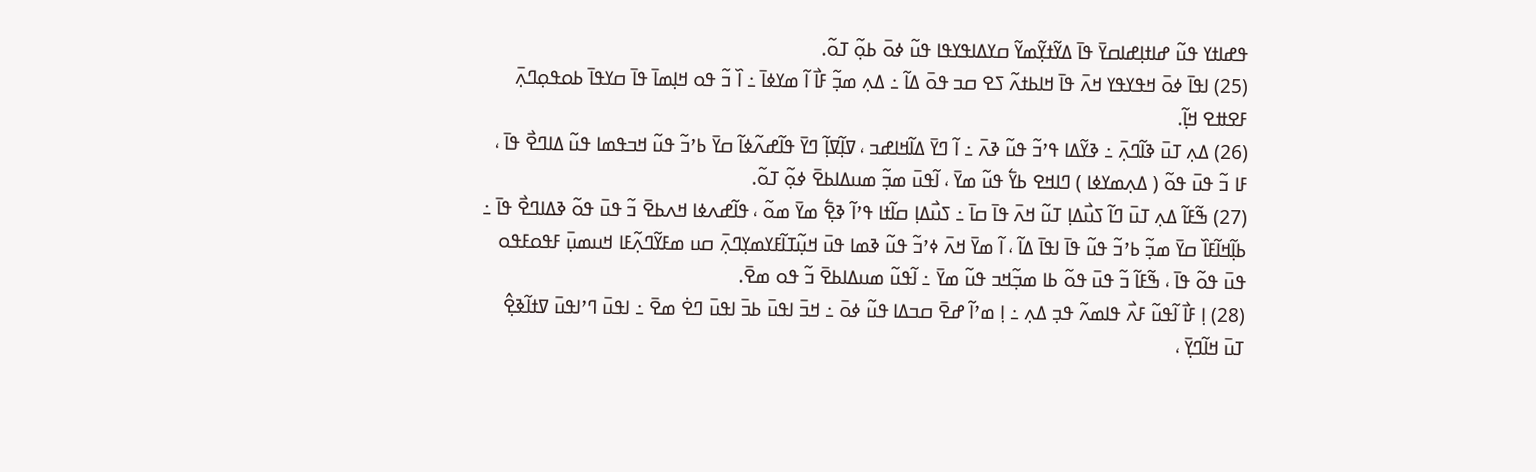ߟߝߊߙߌ ߟߎ߬ ߝߊߙߊ߲ߝߊߛߌ߫ ߟߊ߫ ߡߌ߬ߙߌ߲߬ߘߌ߬ ߛߌߡߊߟߌߟߊ ߟߎ߬ ߦߋ߫ ߕߋ߲߬ ߠߋ߬.
(25) ߊߟߊ߫ ߦߋ߫ ߞߟߌߟߌ ߞߍ߫ ߟߊ߫ ߞߊߕߙߍ߬ ߖߐ ߛߏ ߟߋ߫ ߡߊ߬ ߸ ߡߍ߲ ߘߏ߲߬ ߓߊ߯ ߊ߬ ߘߌߦߊ߫ ߸ ߊ߰ ߏ߬ ߟߋ ߞߊ߲ߘߊ߫ ߟߊ߫ ߛߌߟߊ߫ ߕߋߟߋ߲ߣߍ߲߫ ߓߐߚߐ ߞߊ߲߬.
(26) ߡߍ߲ ߠߎ߫ ߢߊ߬ߣߍ߲߫ ߸ ߢߌ߬ߡߊ ߟߴߏ߬ ߟߎ߬ ߢߍ߫ ߸ ߊ߬ ߣߌ߫ ߡߊ߬ߞߊߝߏ ، ߜߊ߲߬ߜߊ߲߬ ߣߌ߫ ߟߊ߬ߝߍ߬ߦߊ߬ ߛߌ߫ ߕߴߏ߬ ߟߎ߬ ߞߏߟߘߊ ߟߎ߬ ߡߊߣߐ߯ ߟߊ߫ ، ߓߊ ߏ߬ ߟߎ߫ ߟߋ߬ ( ߡߍ߲ߘߌߦߊ ) ߣߊߞߐ ߕߌ߱ ߟߎ߬ ߘߌ߫ ، ߊ߬ߟߎ߫ ߘߏ߲߬ ߘߎߡߊߕߐ߫ ߦߋ߲߬ ߠߋ߬.
(27) ߒ߬ߓߊ߬ ߡߍ߲ ߠߎ߫ ߣߊ߬ ߖߎ߯ߡߊ߲ ߠߎ߬ ߞߍ߫ ߟߊ߫ ߛߊ߫ ߸ ߖߎ߯ߡߊ߲ ߛߊ߬ߙߊ ߟߴߊ߬ ߢߐ߲߱ ߘߌ߫ ߘߋ߬ ، ߟߊ߬ߝߍߦߊ ߞߍߕߐ߫ ߏ߬ ߟߎ߫ ߟߋ߬ ߢߡߊߣߐ߯ ߟߊ߫ ߸ ߕߊ߲߬ߞߊ߬ߓߊ߰ ߛߌ߫ ߘߏ߲߬ ߕߴߏ߬ ߟߎ߬ ߟߊ߫ ߊߟߊ߫ ߡߊ߬ ، ߊ߬ ߘߌ߫ ߞߍ߫ ߦߴߏ߬ ߟߎ߬ ߢߘߊ ߟߎ߫ ߞߎ߲߬ߠߊ߬ߓߌߘߌ߲ߣߍ߲߫ ߛߎ ߘߓߌ߬ߣߍ߲߬ߓߊ ߞߎߘߎ߲߫ ߓߟߋߓߟߋ ߟߎ߫ ߟߋ߬ ߟߊ߫ ، ߒ߬ߓߊ߬ ߏ߬ ߟߎ߫ ߟߋ߬ ߕߊ ߘߏ߲߬ߞߏ ߟߎ߬ ߘߌ߫ ߸ ߊ߬ߟߎ߬ ߘߎߡߊߕߐ߫ ߏ߬ ߟߋ ߘߐ߫.
(28) ߊ߲ ߓߊ߯ ߊ߬ߟߎ߬ ߓߍ߯ ߟߊߘߍ߬ ߟߏ߲ ߡߍ߲ ߸ ߊ߲ ߘߴߊ߬ ߝߐ߫ ߛߏߡߊ ߟߎ߬ ߦߋ߫ ߸ ߞߏ߫ ߊߟߎ߫ ߕߏ߫ ߊߟߎ߫ ߣߐ߭ ߘߐ߫ ߸ ߊߟߎ߫ ߣߴߊߟߎ߫ ߜߙߊ߬ߢߐ߲߮ ߠߎ߫ ߞߊ߬ߣߌ߲߫ ،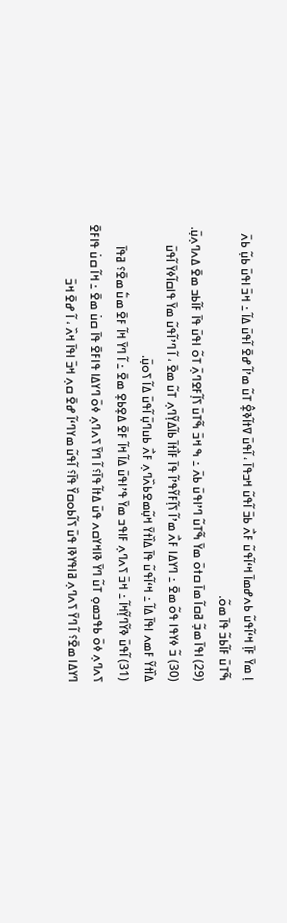ߊ߲ ߘߌ߫ ߓߊ߲߫ ߞߵߊ߬ߟߎ߬ ߕߍߝߘߊ߫ ߞߵߊ߬ߟߎ߬ ߓߍ߯ ߕߏ߫ ߊ߬ߟߎ߬ ߞߏߟߊ߫ ، ߊ߬ߟߎ߫ ߜߙߊ߬ߢߐ߲߮ ߠߎ߬ ߘߴߊ߬ ߝߐ߫ ߊ߬ߟߎ߫ ߡߊ߬ ߸ ߞߏ߫ ߊߟߎ߫ ߕߎ߲߬ ߕߍ߫ ߒ߬ߠߎ߫ ߓߊ߬ߕߏ߬ ߟߊ߫ ߘߋ߬.
(29) ߊߟߊ߫ ߘߏ߲߬ ߥߛߊ߬ ߘߊ߫ ߛߙߋ߫ ߘߌ߫ ߒ߬ߠߎ߬ ߣߴߊߟߎ߫ ߕߍ߫ ߸ ߒ ߞߏ߫ ߒ߬ߠߎ߫ ߖߊ߲߬ߓߐߣߍ߲߫ ߠߋ߬ ߊߟߎ߫ ߟߊ߫ ߓߊ߬ߕߏ ߘߐ߫ ߡߍߣߍ߲ߎ߲߫.
(30) ߏ߬ ߦߌߟߊ ߟߋ߬ ߘߐ߫ ߸ ߣߌߡߊ ߓߍ߯ ߘߴߊ߬ ߖߊ߲߬ߓߌ߬ߟߴߊ߬ ߟߊ߫ ߓߊ߯ߙߊ߫ ߕߊ߬ߡߌ߲߬ߣߍ߲ ߠߎ߬ ߘߐ߫ ، ߊ߬ ߣߴߊ߬ߟߎ߬ ߘߌ߫ ߟߊߛߊ߬ߦߌ߫ ߊ߬ߟߎ߫ ߡߊ߰ߙߌ߬ ߓߘߍ ߊߟߊ߫ ߡߊ߬ ߸ ߞߵߊ߬ߟߎ߬ ߟߊ߫ ߡߊ߰ߙߌ߫ ߞߎ߲߬ߘߐߕߍ߰ߣߍ߲ ߓߍ߯ ߕߎߣߎ߲߫ ߊ߬ߟߎ߫ ߡߊ߬ ߖߋߎ߲߫.
(31) ߊ߬ߟߎ߫ ߢߌ߬ߣߌ߲߬ߞߊ߬ ߸ ߞߏ߫ ߖߍߣߍ߲ ߓߊߟߏ ߘߌ߫ ߟߴߊߟߎ߫ ߡߊ߬ ߞߊ߬ ߓߐ߫ ߡߐ߲ߕߐ߲ ߘߐ߫ ߸ ߊ߬ ߣߌ߫ ߞߊ߬ ߓߐ߫ ߘߎ߱ ߘߐ߫؟ ߥߟߊ߫ ߖߍߣߍ߲ ߦߋ߫ ߕߟߏߘߋ߲ ߠߎ߬ ߣߌ߫ ߢߊߞߌߛߍ ߟߎ߫ ߡߙߊ߬ ߟߊ߫؟ ߊ߬ ߣߌ߫ ߖߍߣߍ߲ ߦߋ߫ ߣߌߡߊ ߟߊߓߐ߫ ߟߊ߫ ߛߎ߭ ߘߐ߫ ߸ ߞߊ߬ ߛߎ߭ ߟߊߓߐ߫ ߣߌߡߊ ߘߐ߫؟ ߊ߬ ߣߌ߫ ߖߍߣߍ߲ ߥߊߟߌߢߊ ߟߎ߫ ߖߊ߬ߕߋߛߌ߰ ߟߊ߫؟ ߊ߬ߟߎ߬ ߘߌߣߵߊ߬ ߝߐ߫ ߛߍ߲ ߞߏ߫ ߊߟߊ߫ ߞߍ߰ ، ߊ߬ ߝߐ߫ ߞߏ߫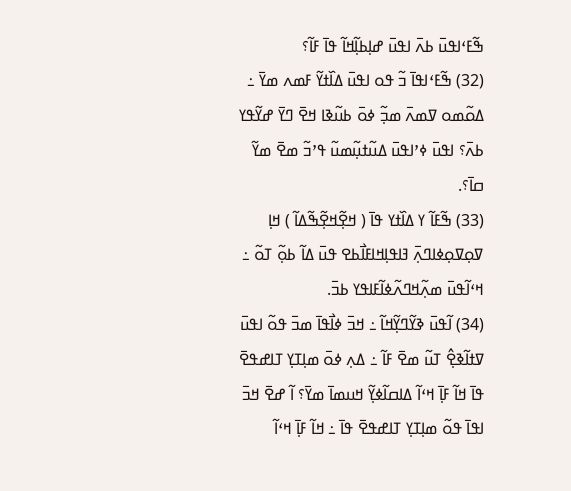ߒ߬ߓߵߊߟߎ߫ ߕߍ߫ ߊߟߎ߫ ߝߊ߲ߕߊ߲߬ߞߊ߬ ߟߊ߫ ߓߊ߬؟
(32) ߒ߬ߓߵߊߟߊ߫ ߏ߬ ߟߋ ߊߟߎ߫ ߡߊ߰ߙߌ߬ ߓߘߍ ߘߌ߫ ߸ ߡߋ߬ߘߋ ߜߘߍ߫ ߘߏ߲߬ ߦߋ߫ ߕߎ߬ߢߊ ߞߐ߫ ߣߌ߫ ߝߌ߬ߟߌ ߕߍ߫؟ ߊߟߎ߫ ߦߴߊߟߎ߫ ߡߎ߬ߙߎ߲߬ߘߎ߬ ߟߴߏ߬ ߘߐ߫ ߘߌ߬ ߛߊ߫؟.
(33) ߒ߬ߓߊ߬ ߌ ߡߊ߰ߙߌ ߟߊ߫ ( ߞߐ߲߬ߞߐ߲߬ߒ߬ߡߊ߬ ) ߞߊ߲ ߜߋ߲ߜߋ߲ߦߊߣߍ߲߫ ߔߊߟߊ߲ߞߊߓߊ߯ߕߐ ߟߎ߫ ߡߊ߬ ߕߋ߲߬ ߠߋ߬ ߸ ߞߵߊ߬ߟߎ߫ ߘߍ߲߬ߞߣߍ߬ߦߊ߬ߓߊߟߌ ߕߏ߫.
(34) ߊ߬ߟߎ߫ ߢߌ߬ߣߌ߲߬ߞߊ߬ ߸ ߞߏ߫ ߦߊ߯ߟߊ߫ ߘߏ߫ ߟߋ߬ ߊߟߎ߫ ߜߙߊ߬ߢߐ߲߮ ߠߎ߬ ߘߐ߫ ߓߊ߬ ߸ ߡߍ߲ ߦߋ߫ ߘߊ߲ߠߌ߲ ߠߊߝߟߐ߫ ߟߊ߫ ߞߊ߬ ߓߊ߲߫ ߞߵߊ߬ ߡߊߛߊ߬ߦߌ߲߬ ߞߎߘߊ߫ ߘߌ߫؟ ߊ߬ ߝߐ߫ ߞߏ߫ ߊߟߊ߫ ߟߋ߬ ߘߊ߲ߠߌ߲ ߠߊߝߟߐ߫ ߟߊ߫ ߸ ߞߊ߬ ߓߊ߲߫ ߞߵߊ߬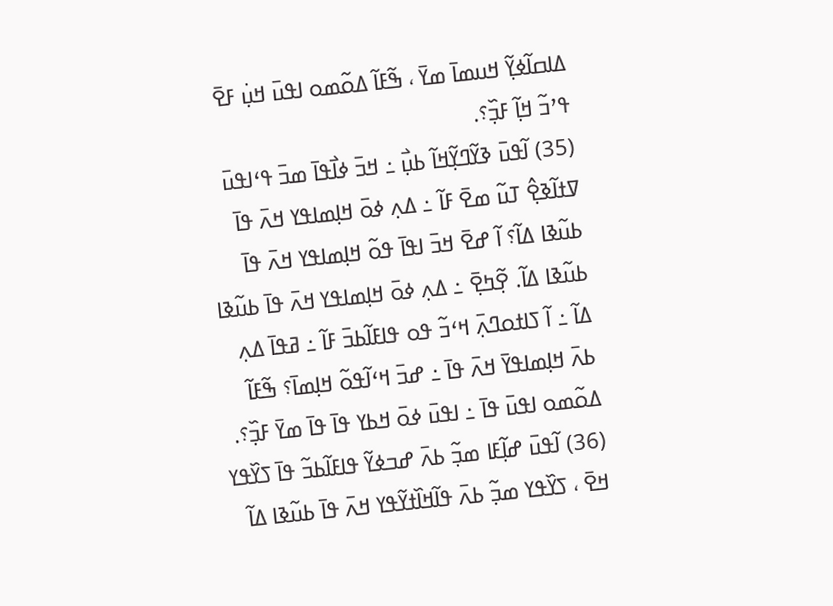ߡߊߛߊ߬ߦߌ߲߬ ߞߎߘߊ߫ ߘߌ߫ ، ߒ߬ߓߊ߬ ߡߋ߬ߘߋ ߊߟߎ߫ ߞߎ߲߭ ߓߐ߫ ߟߴߏ߬ ߞߊ߲߬ ߓߏ߲߰؟.
(35) ߊ߬ߟߎ߫ ߢߌ߬ߣߌ߲߬ߞߊ߬ ߕߎ߲߯ ߸ ߞߏ߫ ߦߊ߯ߟߊ߫ ߘߏ߫ ߟߵߊߟߎ߫ ߜߙߊ߬ߢߐ߲߮ ߠߎ߬ ߘߐ߫ ߓߊ߬ ߸ ߡߍ߲ ߦߋ߫ ߞߊ߲ߘߊߟߌ ߞߍ߫ ߟߊ߫ ߕߎ߬ߢߊ ߡߊ߬؟ ߊ߬ ߝߐ߫ ߞߏ߫ ߊߟߊ߫ ߟߋ߬ ߞߊ߲ߘߊߟߌ ߞߍ߫ ߟߊ߫ ߕߎ߬ߢߊ ߡߊ߬. ߐ߲߬ߤߐ߲߫ ߸ ߡߍ߲ ߦߋ߫ ߞߊ߲ߘߊߟߌ ߞߍ߫ ߟߊ߫ ߕߎ߬ߢߊ ߡߊ߬ ߸ ߊ߬ ߖߊߙߋߣߍ߲߫ ߞߵߏ߬ ߟߋ ߟߊߓߊ߬ߕߏ߫ ߓߊ߬ ߸ ߥߟߊ߫ ߡߍ߲ ߕߍ߫ ߞߊ߲ߘߊߟߌ߫ ߞߍ߫ ߟߊ߫ ߸ ߝߏ߫ ߞߵߊ߬ߟߋ߬ ߞߊ߲ߘߊ߫؟ ߒ߬ߓߊ߬ ߡߋ߬ߘߋ ߊߟߎ߫ ߟߊ߫ ߸ ߊߟߎ߫ ߦߋ߫ ߞߕߌ ߟߊ߫ ߟߊ߫ ߘߌ߫ ߓߏ߲߰؟.
(36) ߊ߬ߟߎ߫ ߝߊ߲߬ߓߊ ߘߏ߲߬ ߕߍ߫ ߝߏߦߌ߬ ߟߊߓߊ߬ߕߏ߬ ߟߊ߫ ߖߌ߰ߟߌ ߞߐ߫ ، ߖߌ߰ߟߌ ߘߏ߲߬ ߕߍ߫ ߟߊ߬ߞߊ߰ߙߌ߬ߟߌ ߞߍ߫ ߟߊ߫ ߕߎ߬ߢߊ ߡߊ߬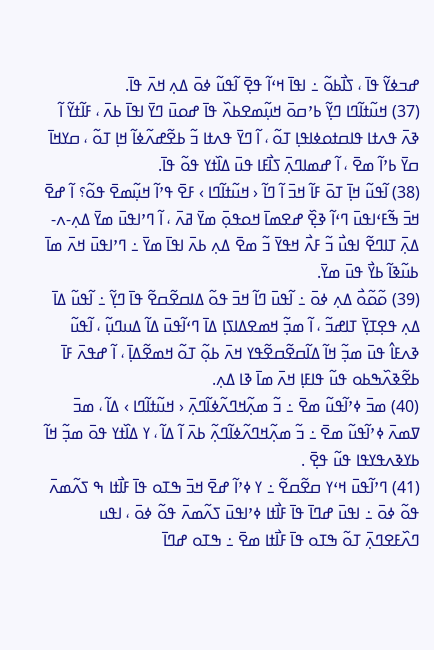ߝߏߦߌ߬ ߟߊ߫ ، ߖߊ߯ߕߋ߬ ߸ ߊߟߊ߫ ߞߵߊ߬ ߟߐ߲߫ ߊ߬ߟߎ߬ ߦߋ߫ ߡߍ߲ ߞߍ߫ ߟߊ߫.
(37) ߞߎ߬ߙߊ߬ߣߊ ߣߌ߲߬ ߕߴߛߋ߫ ߞߎ߲߬ߘߐߕߍ߰ ߟߊ߫ ߝߋߎ߫ ߣߌ߫ ߊߟߊ߫ ߕߍ߫ ، ߓߊ߬ߙߌ߬ ߊ߬ ߢߍ߫ ߟߍߙߊ ߟߊߛߙߋߦߊߟߊ߲ ߠߋ߬ ، ߊ߬ ߣߌ߫ ߟߍߙߊ ߏ߬ ߕߐ߬ߝߍ߬ߦߊ߬ ߞߊ߲ ߠߋ߬ ، ߛߌߞߊ߫ ߛߌ߫ ߕߴߊ߬ ߘߐ߫ ، ߊ߬ ߝߘߊߣߍ߲߫ ߖߊ߯ߓߊ ߟߎ߫ ߡߊ߰ߙߌ ߟߋ߬ ߟߊ߫.
(38) ߊ߬ߟߎ߬ ߞߊ߲߫ ߠߋ߫ ߓߊ߬ ߞߏ߫ ߊ߬ ߣߊ߬ ‹ ߞߎ߬ߙߊ߬ߣߊ › ߓߐ߫ ߟߴߊ߬ ߞߎ߲߬ߘߐ߫ ߟߋ߬؟ ߊ߬ ߝߐ߫ ߞߏ߫ ߒ߬ߓߵߊߟߎ߫ ߣߵߊ߬ ߢߐ߲߰ ߝߐߘߊ߫ ߞߋߟߋ߲߫ ߘߌ߫ ߥߍ߫ ، ߊ߬ ߣߴߊߟߎ߫ ߘߌ߫ ߡߍ߲-ߍ-ߡߍ߲߫ ߠߊߣߐ߬ ߊߟߎ߯ ߏ߬ ߓߍ߯ ߞߟߌ߫ ߏ߬ ߘߐ߫ ߡߍ߲ ߕߍ߫ ߊߟߊ߫ ߘߌ߫ ߸ ߣߴߊߟߎ߫ ߞߍ߫ ߘߊ߫ ߕߎ߬ߢߊ߬ ߕߌ߯ ߟߎ߫ ߘߌ߫.
(39) ߋ߬ߋ߬ߋ߯ ߡߍ߲ ߦߋ߫ ߸ ߊ߬ߟߎ߫ ߣߊ߬ ߞߏ߫ ߟߋ߬ ߡߊߛߐ߬ߛߐ߬ ߟߊ߫ ߣߌ߲߬ ߸ ߊ߬ߟߎ߬ ߡߊ߫ ߡߍ߲ ߟߐ߲ߠߌ߲߫ ߠߊߝߏ߬ ، ߊ߬ ߘߏ߲߬ ߞߘߐߡߊߖߊ߲ ߡߊ߫ ߣߵߊ߬ߟߎ߫ ߡߊ߬ ߡߎߣߎ߲߬ ، ߊ߬ߟߎ߬ ߢߍߓߊ߮ ߟߎ߫ ߘߏ߲߬ ߞߊ߬ ߡߊ߬ߛߐ߬ߛߐ߬ߟߌ ߞߍ߫ ߕߋ߲߬ ߠߋ߬ ߞߘߐ߬ߡߊ߲߫ ، ߊ߬ ߝߟߍ߫ ߓߊ߫ ߕߐ߬ߢߍ߰ߒߕߋ ߟߎ߬ ߟߊߓߊ߲ ߞߍ߫ ߘߊ߫ ߢߊ ߡߍ߲.
(40) ߘߏ߫ ߦߴߊ߬ߟߎ߬ ߘߐ߫ ߸ ߏ߬ ߘߍ߲߬ߞߣߍ߬ߦߊ߬ߣߍ߲߫ ‹ ߞߎ߬ߙߊ߬ߣߊ › ߡߊ߬ ، ߘߏ߫ ߜߘߍ߫ ߦߴߊ߬ߟߎ߬ ߘߐ߫ ߸ ߏ߬ ߘߍ߲߬ߞߣߍ߬ߦߊ߬ߣߍ߲߬ ߕߍ߫ ߊ߬ ߡߊ߬ ، ߌ ߡߊ߰ߙߌ ߟߋ߫ ߘߏ߲߬ ߞߊ߬ ߕߌߢߍߟߌߟߊ ߟߎ߬ ߟߐ߲߫ .
(41) ߣߴߊ߬ߟߎ߫ ߞߵߌ ߛߐ߬ߛߐ߬ ߸ ߌ ߦߴߊ߬ ߝߐ߫ ߞߏ߫ ߒߠߋ ߟߊ߫ ߓߊ߯ߙߊ ߒ ߖߍ߬ߘߍ߫ ߟߋ߬ ߦߋ߫ ߸ ߊߟߎ߫ ߝߣߊ߫ ߟߊ߫ ߓߊ߯ߙߊ ߦߴߊߟߎ߫ ߖߍ߬ߘߍ߫ ߟߋ߬ ߦߋ߫ ، ߊߟߎ ߣߍ߰ߓߐߣߍ߲߫ ߠߋ߬ ߒߠߋ ߟߊ߫ ߓߊ߯ߙߊ ߘߐ߫ ߸ ߒߠߋ ߝߣߊ߫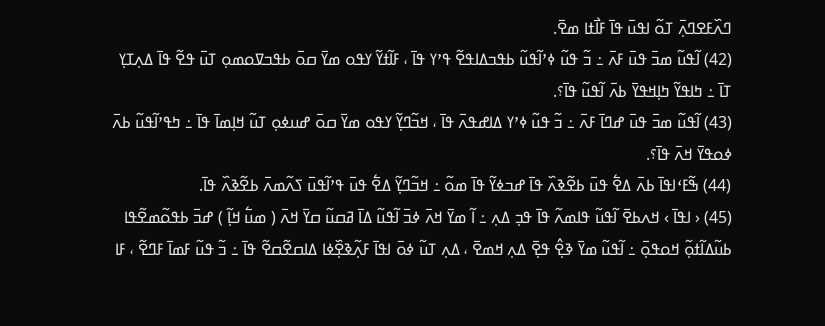ߣߍ߰ߓߐߣߍ߲߫ ߠߋ߬ ߊߟߎ߫ ߟߊ߫ ߓߊ߯ߙߊ ߘߐ߫.
(42) ߊ߬ߟߎ߬ ߘߏ߫ ߟߎ߫ ߓߍ߫ ߸ ߏ߬ ߟߎ߬ ߦߴߊ߬ߟߎ߬ ߕߟߏߡߊߟߐ߬ ߟߴߌ ߟߊ߫ ، ߓߊ߬ߙߌ߬ ߌߟߋ ߘߌ߫ ߛߋ߫ ߕߟߏߜߋߘߋ߲ ߠߎ߫ ߟߐ߬ ߟߊ߫ ߡߍ߲ߠߌ߲ ߠߊ߫ ߸ ߤߊߟߌ߬ ߤߊ߲ߞߟߌ߫ ߕߍ߫ ߊ߬ߟߎ߬ ߟߊ߫؟.
(43) ߊ߬ߟߎ߬ ߘߏ߫ ߟߎ߫ ߝߣߊ߫ ߓߍ߫ ߸ ߏ߬ ߟߎ߬ ߦߴߌ ߡߊߝߟߍ߫ ߟߊ߫ ، ߞߏ߬ߣߌ߲߬ ߌߟߋ ߘߌ߫ ߛߋ߫ ߝߎߦߋ߲ ߠߎ߬ ߞߊ߲ߘߊ߫ ߟߊ߫ ߸ ߤߟߴߊ߬ߟߎ߬ ߕߍ߫ ߦߋߟߌ߫ ߞߍ߫ ߟߊ߫؟.
(44) ߒ߬ߓߵߊߟߊ߫ ߕߍ߫ ߡߐ߱ ߟߎ߫ ߕߐ߬ߢߍ߰ ߟߊ߫ ߝߏߦߌ߬ ߟߊ߫ ߘߋ߬ ߸ ߞߏ߬ߣߌ߲߬ ߡߐ߱ ߟߎ߫ ߟߴߊ߬ߟߎ߫ ߖߍ߬ߘߍ߫ ߕߐ߬ߢߍ߰ ߟߊ߫.
(45) ‹ ߊߟߊ߫ › ߞߍߕߐ߫ ߊ߬ߟߎ߬ ߟߊߘߍ߬ ߟߊ߫ ߟߏ߲ ߡߍ߲ ߸ ߊ߬ ߘߌ߫ ߞߍ߫ ߦߏ߫ ߊ߬ߟߎ߬ ߡߊ߫ ߥߛߎ߬ ߛߌ߫ ߞߍ߫ ( ߘߎ߱ ߞߊ߲߬ ) ߝߏ߫ ߕߟߋ߬ߘߐ߬ߟߊ ߕߎ߬ߡߊ߬ߙߋ߲߬ ߞߋߟߋ߲߫ ߸ ߊ߬ߟߎ߬ ߘߌ߫ ߢߐ߲߮ ߟߐ߲߫ ߡߍ߲ ߞߘߐ߫ ، ߡߍ߲ ߠߎ߬ ߦߋ߫ ߊߟߊ߫ ߓߍ߲߬ߢߐ߲߰ߦߊ ߡߊߛߐ߬ߛߐ߬ ߟߊ߫ ߸ ߏ߬ ߟߎ߬ ߓߘߊ߫ ߓߣߐ߬ ، ߓߊ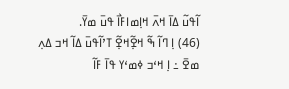ߊ߬ߟߎ߬ ߡߊ߫ ߞߍ߫ ߞߊ߲ߘߊߓߊ߯ ߟߎ߫ ߘߌ߫.
(46) ߊ߲ ߣߊ߬ ߒ߬ ߞߐ߲߬ߞߐ߲߬ ߠߴߊ߬ߟߎ߫ ߡߊ߬ ߞߏ ߡߍ߲ ߘߐ߫ ߸ ߊ߲ ߞߵߏ ߦߘߵߌ ߟߊ߫ ߓߊ߬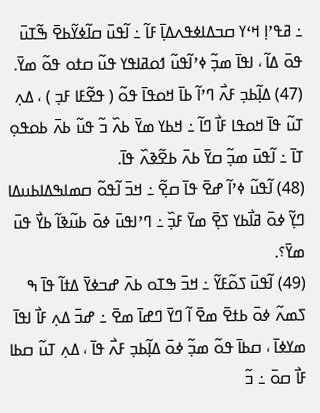߸ ߥߟߴߊ߲ ߞߵߌ ߛߏߡߊߦߟߍߡߊ߲߫ ߓߊ߬ ߸ ߊ߬ߟߎ߫ ߛߊ߬ߦߌ߬ߕߐ߫ ߒ߬ߠߎ߫ ߟߋ߫ ߡߊ߬ ، ߊߟߊ߫ ߘߏ߲߬ ߦߴߊ߬ߟߎ߬ ߗߋߥߊߟߌ ߟߎ߬ ߛߙߋ ߟߋ߬ ߘߌ߫.
(47) ߡߊ߲߬ߕߏ߲ ߓߍ߯ ߣߴߊ߬ ߕߊ߫ ߞߋߟߊ߫ ߟߋ߬ ( ߟߐ߬ߓߊ ߓߏ߲ ) ، ߡߍ߲ ߠߎ߬ ߟߊ߫ ߞߋߟߊ ߓߊ߯ ߣߊ߬ ߸ ߞߕߌ ߘߌ߫ ߕߍ߰ ߏ߬ ߟߎ߬ ߕߍ߫ ߕߋߟߋ߲ ߠߊ߫ ߸ ߊ߬ߟߎ߫ ߘߏ߲߬ ߛߌ߫ ߕߍ߫ ߕߐ߬ߢߍ߰ ߟߊ߫.
(48) ߊ߬ߟߎ߬ ߦߴߊ߬ ߝߐ߫ ߟߊ߫ ߛߐ߲߬ ߸ ߞߏ߫ ߊ߬ߟߋ߬ ߛߘߊߒߡߊߕߎߡߊ ߣߌ߲߬ ߦߋ߫ ߥߊ߯ߕߌ ߖߐ߲߫ ߘߌ߫ ߓߏ߲߰ ߸ ߣߴߊߟߎ߫ ߦߋ߫ ߕߎ߬ߢߊ߬ ߕߌ߯ ߟߎ߫ ߘߌ߫؟.
(49) ߊ߬ߟߎ߫ ߖߋ߬ߓߌ߬ ߸ ߞߏ߫ ߒߠߋ ߕߍ߫ ߝߏߦߌ߫ ߡߙߊ߬ ߟߊ߫ ߒ ߖߘߍ߬ ߦߋ߫ ߕߙߐ߫ ߘߐ߫ ߊ߬ ߣߌ߫ ߣߝߊ߫ ߘߐ߫ ߸ ߝߏ߫ ߡߍ߲ ߓߊ߯ ߊߟߊ߫ ߘߌߦߊ߫ ، ߛߕߊ߫ ߟߋ߬ ߘߏ߲߬ ߦߋ߫ ߡߊ߲߬ߕߏ߲ ߓߍ߯ ߟߊ߫ ، ߡߍ߲ ߠߎ߬ ߛߕߊ ߓߊ߯ ߛߋ߫ ߸ ߏ߬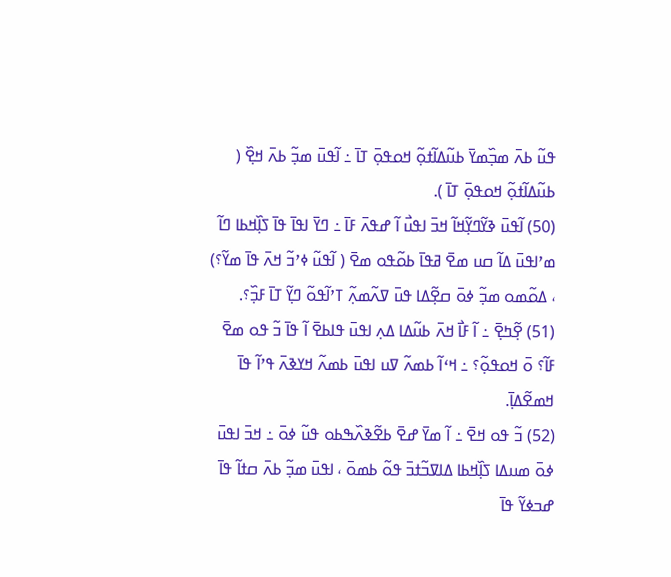ߟߎ߬ ߕߍ߫ ߘߏ߲߰ߘߌ߫ ߕߎ߬ߡߊ߬ߙߋ߲߬ ߞߋߟߋ߲߫ ߠߊ߫ ߸ ߊ߬ߟߎ߫ ߘߏ߲߬ ߕߍ߫ ߞߐ߲߰ ( ߕߎ߬ߡߊ߬ߙߋ߲߬ ߞߋߟߋ߲߫ ߠߊ߫ ).
(50) ߊ߬ߟߎ߫ ߢߌ߬ߣߌ߲߬ߞߊ߬ ߞߏ߫ ߊߟߎ߯ ߊ߬ ߝߟߍ߫ ߓߊ߫ ߸ ߣߌ߫ ߊߟߊ߫ ߟߊ߫ ߖߊ߲߰ߞߕߊ ߣߊ߬ ߘߴߊߟߎ߫ ߡߊ߬ ߛߎ ߘߐ߫ ߥߟߊ߫ ߕߋ߬ߟߋ ߘߐ߫ ( ߊ߬ߟߎ߬ ߦߴߏ߬ ߞߍ߫ ߟߊ߫ ߘߌ߬؟) ، ߡߋ߬ߘߋ ߘߏ߲߬ ߦߋ߫ ߛߐ߲߬ߡߊ ߟߎ߫ ߜߍ߬ߘߍ߲߬ ߠߴߊ߬ߟߋ߬ ߣߌ߲߬ ߠߊ߫ ߓߏ߲߰؟.
(51) ߐ߲߬ߤߐ߲߫ ߸ ߊ߬ ߓߊ߯ ߞߍ߫ ߕߎ߬ߡߊ ߡߍ߲ ߊߟߎ߫ ߟߊߕߐ߫ ߊ߬ ߟߊ߫ ߏ߬ ߟߋ ߘߐ߫ ߓߊ߬؟ ߋ߫ ߞߋߟߋ߲߬؟ ߸ ߞߵߊ߬ ߕߘߍ߬ ߜߎ ߊߟߎ߫ ߕߘߍ߬ ߞߌߢߍ߫ ߟߴߊ߬ ߟߊ߫ ߞߘߐ߬ߡߊ߲߫.
(52) ߏ߬ ߟߋ ߞߐ߫ ߸ ߊ߬ ߘߌ߫ ߝߐ߫ ߕߐ߬ߢߍ߰ߒߕߋ ߟߎ߬ ߦߋ߫ ߸ ߞߏ߫ ߊߟߎ߫ ߦߋ߫ ߘߎߡߊ ߖߊ߲߰ߞߕߊ ߡߊߜߏ߬ߙߏ߫ ߟߋ߬ ߕߘߋ߫ ، ߊߟߎ߫ ߘߏ߲߬ ߕߍ߫ ߛߙߊ߬ ߟߊ߫ ߝߏߦߌ߬ ߟߊ߫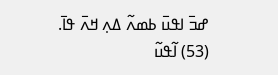ߝߏ߫ ߊߟߎ߫ ߕߘߍ߬ ߡߍ߲ ߞߍ߫ ߟߊ߫.
(53) ߊ߬ߟߎ߬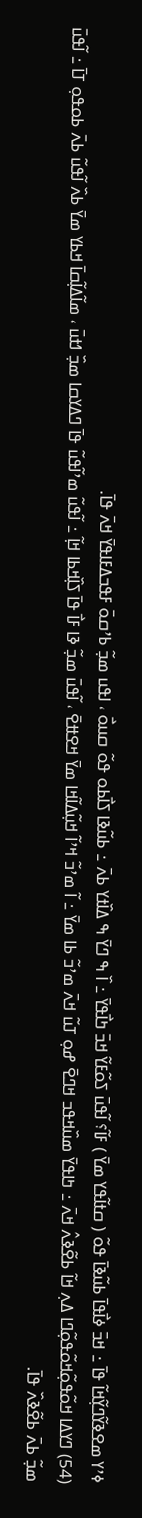ߦߴߌ ߘߐߢߌ߬ߣߌ߲߬ߞߊ߬ ߟߊ߫ ߸ ߞߏ߫ ߦߊ߯ߟߊ߫ ߕߎ߬ߢߊ߫ ߟߋ߬ ( ߛߙߊ߬ߟߌ ߘߌ߫ ) ߓߊ߬؟ ߊ߬ߟߎ߫ ߖߋ߬ߓߌ߬ ߞߏ߫ ߤߊ߯ߟߌ߫ ߸ ߊ߰ ߒ ߣߌ߫ ߒ ߡߊ߰ߙߌ ߕߍ߫ ߸ ߕߎ߬ߢߊ ߖߊ߯ߕߋ ߟߋ߬ ߛߎߋ߯ ، ߊߟߎ ߘߏ߲߬ ߕߴߛߋ߫ ߓߟߏߡߓߊߟߌ߫ ߞߍ߫ ߟߊ߫.
(54) ߣߌߡߊ ߞߋ߬ߟߋ߲߬ߞߋ߬ߟߋ߲߬ߣߊ ߡߍ߲ ߞߊ߬ ߕߐ߬ߢߍ߮ ߞߍ߫ ߸ ߤߊߟߌ߫ ߘߎ߰ߞߟߏ ߞߣߐ߫ ߝߋ߲ ߠߎ߬ ߞߍ߫ ߘߴߏ߬ ߕߊ ߘߌ߫ ߸ ߊ߬ ߘߴߏ߬ ߞߴߊ߬ ߞߎ߲߬ߡߊ߬ߞߊ ߘߌ߫ ߞߐߚߐ߫ ، ߊ߬ߟߎ߫ ߘߏ߲߬ ߢߊ ߓߊ߯ ߟߊ߫ ߖߊ߲߰ߞߕߊ ߞߊ߲߬ ߸ ߊ߬ߟߎ߬ ߘߴߊ߬ߟߎ߬ ߟߊ߫ ߣߡߌߛߊ ߘߏ߲߰ ߗߙߎ߫ ، ߘߊ߬ߡߊ߲߬ߛߊ߫ ߞߕߌ ߘߌ߫ ߕߍ߰ ߊ߬ߟߎ߬ ߕߍ߫ ߕߋߟߋ߲ ߠߊ߫ ߸ ߊ߬ߟߎ߫ ߘߏ߲߬ ߕߍ߫ ߕߐ߬ߢߍ߰ ߟߊ߫.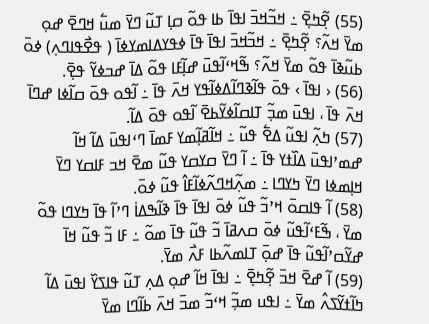(55) ߐ߲߬ߤߐ߲߫ ߸ ߞߏ߬ߞߏ߫ ߊߟߊ߫ ߕߊ ߟߋ߬ ߛߊ߲ ߠߎ߬ ߣߌ߫ ߘߎ߱ ߞߣߐ߫ ߝߋ߲ ߘߌ߫ ߞߍ߬؟ ߐ߲߬ߤߐ߲߫ ߸ ߞߏ߬ߞߏ߫ ߊߟߊ߫ ߟߊ߫ ߦߟߌߡߊߘߌߦߊ߫ ( ߟߐ߯ߟߊߣߍ߲) ߦߋ߫ ߕߎ߬ߢߊ߫ ߟߋ߬ ߘߌ߫ ߞߍ߬؟ ߒ߬ߞߵߊ߬ߟߎ߫ ߝߊ߲߬ߓߊ ߟߋ߬ ߡߊ߫ ߝߏߦߌ߬ ߟߐ߲߫.
(56) ‹ ߊߟߊ߫ › ߟߋ߫ ߟߊ߬ߢߣߊ߬ߡߦߊ߬ߟߌ ߞߍ߫ ߟߊ߫ ߸ ߊ߬ߟߋ ߟߋ߫ ߛߊ߬ߦߊ ߝߣߊ߫ ߞߍ߫ ߟߊ߫ ، ߊߟߎ߫ ߘߏ߲߬ ߠߊߛߊ߬ߦߌ߬ߕߐ߫ ߊ߬ߟߋ ߟߋ߫ ߡߊ߬.
(57) ߤߍ߲߬ ߊߟߎ߬ ߡߐ߱ ߟߎ߬ ߸ ߞߊ߬ߥߊ߲߬ߘߌ ߓߘߊ߫ ߣߵߊߟߎ߫ ߡߊ߬ ߞߊ߬ ߝߘߴߊߟߎ߫ ߡߊ߰ߙߌ ߟߊ߫ ߸ ߊ߬ ߣߌ߫ ߛߌߛߌ ߟߎ߬ ߘߐ߫ ߞߏ ߓߊߛߌ ߣߌ߫ ߞߊ߲ߘߦߊ ߣߌ߫ ߤߌߣߊ ߸ ߘߍ߲߬ߞߣߍ߬ߦߊ߬ߓߊ߮ ߟߎ߬ ߦߋ߫.
(58) ߊ߬ ߟߊߛߋ߫ ߞߴߏ߬ ߟߎ߬ ߦߋ߫ ߊߟߊ߫ ߟߊ߫ ߢߊ߬ߒߡߊ߭ ߣߴߊ߬ ߟߊ߫ ߤߌߣߊ ߟߋ߬ ߘߌ߫ ، ߒ߬ߓߵߊ߬ߟߎ߬ ߦߋ߫ ߛߍߥߊ߫ ߏ߬ ߟߎ߬ ߟߊ߫ ߘߋ߬ ߸ ߓߊ ߏ߬ ߟߎ߬ ߞߊ߫ ߝߌ߬ߛߴߊ߬ߟߎ߬ ߟߊ߫ ߝߋ߲߫ ߠߊߘߍ߬ߕߊ ߓߍ߯ ߘߌ߫.
(59) ߊ߬ ߝߐ߫ ߞߏ߫ ߐ߲߬ߤߐ߲߫ ߸ ߊߟߊ߫ ߞߊ߬ ߝߋ߲ ߡߍ߲ ߠߎ߬ ߟߊߖߌ߰ ߊߟߎ߫ ߡߊ߬ ߤߊ߬ߙߌ߬ߖߍ߮ ߘߌ߫ ߸ ߊߟߎ ߘߏ߲߬ ߞߵߏ߬ ߘߏ߫ ߞߍ߫ ߕߊ߬ߣߊ ߘߌ߫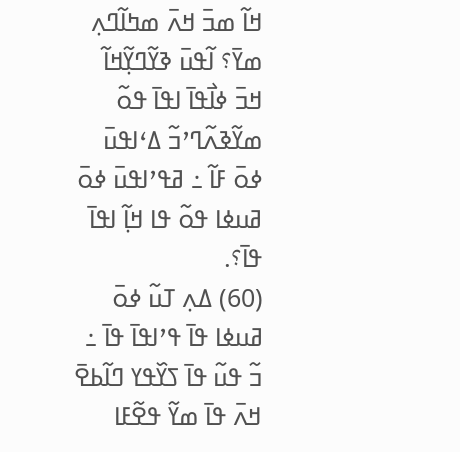ߞߊ߬ ߘߏ߫ ߞߍ߫ ߘߤߊ߬ߣߍ߲ ߘߌ߫؟ ߊ߬ߟߎ߫ ߢߌ߬ߣߌ߲߬ߞߊ߬ ߞߏ߫ ߦߊ߯ߟߊ߫ ߊߟߊ߫ ߟߋ߬ ߘߌ߬ߢߍ߬ߣߴߏ߬ ߡߵߊߟߎ߫ ߦߋ߫ ߓߊ߬ ߸ ߥߟߴߊߟߎ߫ ߦߋ߫ ߥߎߦߊ ߟߋ߬ ߟߊ ߞߊ߲߬ ߊߟߊ߫ ߟߊ߫؟.
(60) ߡߍ߲ ߠߎ߬ ߦߋ߫ ߥߎߦߊ ߟߊ߫ ߟߴߊߟߊ߫ ߟߊ߫ ߸ ߏ߬ ߟߎ߬ ߟߊ߫ ߖߌ߰ߟߌ ߣߊ߬ߕߐ߫ ߞߍ߫ ߟߊ߫ ߘߌ߬ ߟߐ߬ߓߊ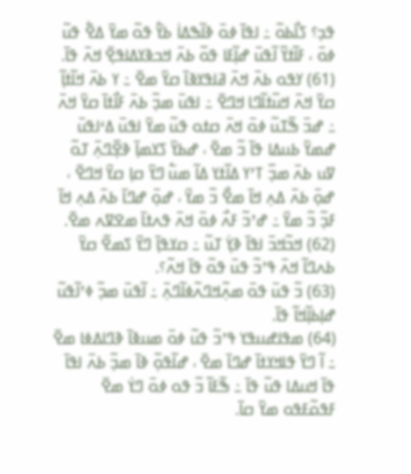ߟߏ߲؟ ߖߊ߯ߕߋ߬ ߸ ߊߟߊ߫ ߦߋ߫ ߢߊ߬ߒߡߊ߭ ߕߌ߱ ߟߋ߬ ߘߌ߫ ߡߐ߱ ߟߎ߬ ߦߋ߫ ، ߓߊ߬ߙߌ߬ ߊ߬ߟߎ߫ ߝߊ߲߬ߓߊ ߟߋ߬ ߕߍ߫ ߞߏߢߌߡߊߟߐ߲߫ ߞߍ߫ ߟߊ߫.
(61) ߌߟߋ ߕߍ߫ ߞߍ߫ ߥߊߟߌߢߊ߫ ߛߌ߫ ߘߐ߫ ߸ ߌ ߕߍ߫ ߞߊ߬ߙߊ߲߬ ߛߌ߫ ߞߍ߫ ߞߎ߬ߙߊ߬ߣߊ ߞߣߐ߫ ߸ ߊߟߎ߫ ߘߏ߲߬ ߕߍ߫ ߓߊ߯ߙߊ߫ ߛߌ߫ ߞߍ߫ ߸ ߝߏ߫ ߒ߬ߠߎ߬ ߦߋ߫ ߞߍ߫ ߛߙߋ ߟߎ߬ ߘߌ߫ ߊߟߎ߫ ߡߵߊߟߎ߫ ߝߘߌ߫ ߕߎߡߊ ߟߊ߫ ߏ߬ ߘߐ߫ ، ߝߕߌ߫ ߖߌߘߊ߲߫ ߢߐ߲߰ߣߍ߲߫ ߠߋ߬ ߜߎ ߕߍ߫ ߘߏ߲߰ ߠߴߌ ߡߊ߰ߙߌ ߡߊ߬ ߘߎ߱ ߣߌ߫ ߛߊ߲ ߛߌ߫ ߞߣߐ߫ ، ߝߋ߲߫ ߕߍ߫ ߡߍ߲ ߞߊ߫ ߘߐ߯ ߏ߬ ߘߌ߫ ، ߝߋ߲߫ ߝߣߊ߫ ߕߍ߫ ߡߍ߲ ߞߊ߫ ߓߏ߲߬ ߏ߬ ߘߌ߫ ߸ ߝߴߏ߬ ߓߍ߯ ߦߋ߫ ߞߍ߫ ߟߍߙߊ߫ ߘߐߜߍ ߘߐ߫.
(62) ߞߏ߬ߞߏ߫ ߊߟߊ߫ ߢߌ߲߭ ߠߎ߬ ߸ ߛߌߟߊ߲߫ ߣߌ߫ ߖߘߐ߬ ߛߌ߫ ߕߍߣߊ߬ ߞߍ߫ ߟߴߏ߬ ߟߎ߫ ߟߋ߬ ߟߊ߫ ߞߍ߬؟.
(63) ߏ߬ ߟߎ߫ ߟߋ߫ ߘߍ߲߬ߞߣߍ߬ߦߊ߬ߣߍ߲߫ ߸ ߊ߬ߟߎ߫ ߘߏ߲߬ ߦߴߊ߬ߟߎ߬ ߝߊ߲ߕߊ߲߬ߞߊ߬ ߟߊ߫.
(64) ߘߟߊߝߎߟߌ ߟߴߏ߬ ߟߎ߬ ߦߋ߫ ߘߎߢߊ߫ ߢߣߊߡߦߊ ߘߐ߫ ߸ ߊ߬ ߣߌ߫ ߟߊߞߌߙߊ߫ ߝߣߊ߫ ߘߐ߫ ، ߝߊ߬ߟߋ߲߬ ߢߊ߫ ߘߏ߲߬ ߕߍ߫ ߊߟߊ߫ ߟߊ߫ ߞߎߡߊ ߟߎ߬ ߟߊ߫ ߸ ߒ߬ߓߊ߬ ߏ߬ ߟߋ ߦߋ߫ ߣߌ߭ ߘߐ߫ ߓߟߋ߬ߓߟߋ ߘߌ߫ ߛߊ߫.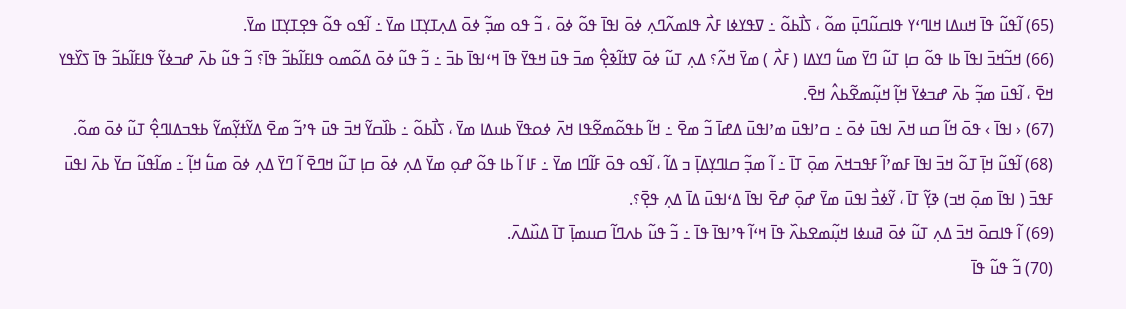(65) ߊ߬ߟߎ߬ ߟߊ߫ ߞߎߡߊ ߞߊߣߵߌ ߟߊߛߎ߬ߣߎ߲߫ ߘߋ߬ ، ߖߊ߯ߕߋ߬ ߸ ߜߟߌߦߊ ߓߍ߯ ߟߊߘߍ߬ߣߍ߲ ߦߋ߫ ߊߟߊ߫ ߟߋ߬ ߦߋ߫ ، ߏ߬ ߟߋ ߘߏ߲߬ ߦߋ߫ ߡߍ߲ߠߌ߲ߠߊ ߘߌ߫ ߸ ߊ߬ߟߋ ߟߋ߬ ߟߐ߲ߠߌ߲ߠߊ ߘߌ߫.
(66) ߞߏ߬ߞߏ߫ ߊߟߊ߫ ߕߊ ߟߋ߬ ߛߊ߲ ߠߎ߬ ߣߌ߫ ߘߎ߱ ߣߌߡߊ ( ߓߍ߯ ) ߘߌ߫ ߞߍ߬؟ ߡߍ߲ ߠߎ߬ ߦߋ߫ ߜߙߊ߬ߢߐ߲߮ ߘߏ߫ ߟߎ߫ ߞߟߌ߫ ߟߊ߫ ߞߵߊߟߊ߫ ߕߏ߫ ߸ ߏ߬ ߟߎ߬ ߦߋ߫ ߡߋ߬ߘߋ ߟߊߓߊ߬ߕߏ߬ ߟߊ߫؟ ߏ߬ ߟߎ߬ ߕߍ߫ ߝߏߦߌ߬ ߟߊߓߊ߬ߕߏ߬ ߟߊ߫ ߖߌ߰ߟߌ ߞߐ߫ ، ߊ߬ߟߎ߫ ߘߏ߲߬ ߕߍ߫ ߝߏߦߌ߫ ߞߊ߲߬ ߞߎ߲߬ߘߐ߬ߕߍ߮ ߞߐ߫.
(67) ‹ ߊߟߊ߫ › ߟߋ߫ ߞߊ߬ ߛߎ ߞߍ߫ ߊߟߎ߫ ߦߋ߫ ߸ ߛߴߊߟߎ߫ ߘߴߊߟߎ߫ ߡߝߊ߫ ߏ߬ ߘߐ߫ ߸ ߞߊ߬ ߕߟߋ߬ߘߐ߬ߟߊ ߞߍ߫ ߦߋߟߌ߫ ߕߎߡߊ ߘߌ߫ ، ߖߊ߯ߕߋ߬ ߸ ߕߊ߰ߛߌ߬ ߞߏ߫ ߟߎ߫ ߟߴߏ߬ ߘߐ߫ ߡߌ߬ߙߌ߲߬ߘߌ߬ ߕߟߏߡߊߣߐ߲߮ ߠߎ߬ ߦߋ߫ ߘߋ߬.
(68) ߊ߬ߟߎ߬ ߞߊ߲߫ ߠߋ߬ ߞߏ߫ ߊߟߊ߫ ߓߘߴߊ߬ ߓߟߏߞߍ߫ ߘߋ߲߫ ߠߊ߫ ߸ ߊ߬ ߘߏ߲߬ ߛߊߣߌ߲ߡߊ߲߫ ߏ ߡߊ߬ ، ߊ߬ߟߋ ߟߋ߫ ߓߊ߬ߣߊ ߘߌ߫ ߸ ߓߊ ߊ߬ ߕߊ ߟߋ߬ ߝߋ߲ ߘߌ߫ ߡߍ߲ ߦߋ߫ ߛߊ߲ ߠߎ߬ ߞߣߐ߫ ߊ߬ ߣߌ߫ ߡߍ߲ ߦߋ߫ ߘߎ߱ ߞߊ߲߬ ߸ ߘߊ߬ߟߎ߬ ߛߌ߫ ߕߍ߫ ߊߟߎ߫ ߓߟߏ߫ ( ߊߟߊ߫ ߘߋ߲߫ ߞߏ) ߢߌ߲߬ ߠߊ߫ ، ߌ߬ߦߏ߯ ߊߟߎ߫ ߘߌ߫ ߝߋ߲߫ ߝߐ߫ ߊߟߊ߫ ߡߵߊߟߎ߫ ߡߊ߫ ߡߍ߲ ߟߐ߲߫؟.
(69) ߊ߬ ߟߊߛߋ߫ ߞߏ߫ ߡߍ߲ ߠߎ߬ ߦߋ߫ ߥߎߦߊ ߞߎ߲߬ߘߐߕߍ߰ ߟߊ߫ ߞߵߊ߬ ߟߴߊߟߊ߫ ߟߊ߫ ߸ ߏ߬ ߟߎ߬ ߕߍߣߊ߬ ߛߎߘߊ߲߫ ߠߊ߫ ߡߎ߰ߡߍ߫.
(70) ߏ߬ ߟߎ߬ ߟߊ߫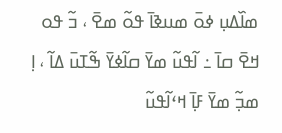ߘߊ߰ߡߎ߲ ߦߋ߫ ߘߎߢߊ߫ ߟߋ߬ ߘߐ߫ ، ߏ߬ ߟߋ ߞߐ߫ ߛߊ߫ ߸ ߊ߬ߟߎ߬ ߘߌ߫ ߛߊ߬ߦߌ߫ ߒ߬ߠߎ߫ ߡߊ߬ ، ߊ߲ ߘߏ߲߬ ߘߌ߫ ߓߊ߲߫ ߞߵߊ߬ߟߎ߬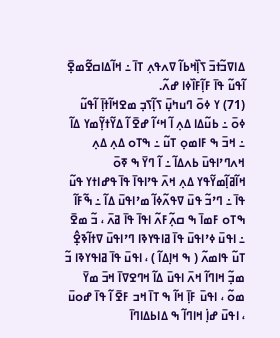ߡߊߜߏ߬ߙߏ߫ ߖߊ߲߰ߞߕߊ߬ ߜߍߟߍ߲ ߠߊ߫ ߸ ߞߊ߬ߡߊߛߐ߬ߘߐ߲߫ ߊ߬ߟߎ߬ ߟߊ߫ ߓߊ߲߬ߓߊ߰ߦߊ ߝߍ߬.
(71) ߌ ߦߋ߫ ߣߎߤߎ߲߫ ߖߊ߲߬ߖߏ߲ ߘߐߞߊ߬ߙߊ߲߫ ߊ߬ߟߎ߬ ߦߋ߫ ߸ ߕߎ߬ߡߊ ߡߍ߲ ߊ߬ ߞߵߊ߬ ߝߐ߫ ߊ߬ ߡߌ߬ߙߌ߲߬ߘߌ ߡߊ߬ ߸ ߞߏ߫ ߒ ߓߊߘߋ߲ ߠߎ߬ ߸ ߒߠߋ ߡߍ߲ ߡߍ߲ ߞߍߣߴߊߟߎ߫ ߕߍߡߊ߬ ߸ ߊ߬ ߣߌ߫ ߒ ߧߋ߫ ߞߊ߬ߥߊ߲߬ߘߌ߬ߟߌ ߡߍ߲ ߞߍ߫ ߟߴߊߟߊ߫ ߟߊ߫ ߟߝߊߙߌ ߟߎ߬ ߟߊ߫ ߸ ߣߴߏ߬ ߟߎ߫ ߜߟߍ߬ߦߊ߬ ߘߴߊߟߎ߫ ߡߊ߬ ߸ ߒ߬ߓߊ߬ ߒߠߋ ߓߘߊ߫ ߒ ߛߍ߲߬ߓߍ߬ ߊߟߊ߫ ߟߊ߫ ߥߍ߫ ، ߏ߬ ߘߐ߫ ߸ ߊߟߎ߫ ߦߴߊߟߎ߫ ߟߊ߫ ߥߊߟߌߢߊ ߣߴߊߟߎ߫ ߜߙߊ߬ߢߐ߲߮ ߠߎ߬ ߟߊߘߍ߬ ( ߒ ߞߊ߲ߡߊ߬ ) ، ߊߟߎ߫ ߟߊ߫ ߥߊߟߌߢߊ ߏ߬ ߘߏ߲߬ ߞߊߣߊ߬ ߞߍ߫ ߊߟߎ߫ ߡߊ߬ ߞߣߐߜߊ߫ ߞߏ߫ ߘߌ߫ ߘߋ߬ ، ߊߟߎ߫ ߓߊ߲߫ ߞߊ߬ ߒ ߠߊ߫ ߞߏ ߓߐ߫ ߊ߬ ߟߊ߫ ߝߋߎ߫ ، ߊߟߎ߫ ߝߊ߲߭ ߞߊߣߊ߬ ߒ ߡߊߕߡߊߣߊ߫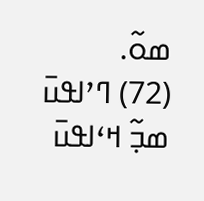ߘߋ߬.
(72) ߣߴߊߟߎ߫ ߘߏ߲߬ ߞߵߊߟߎ߫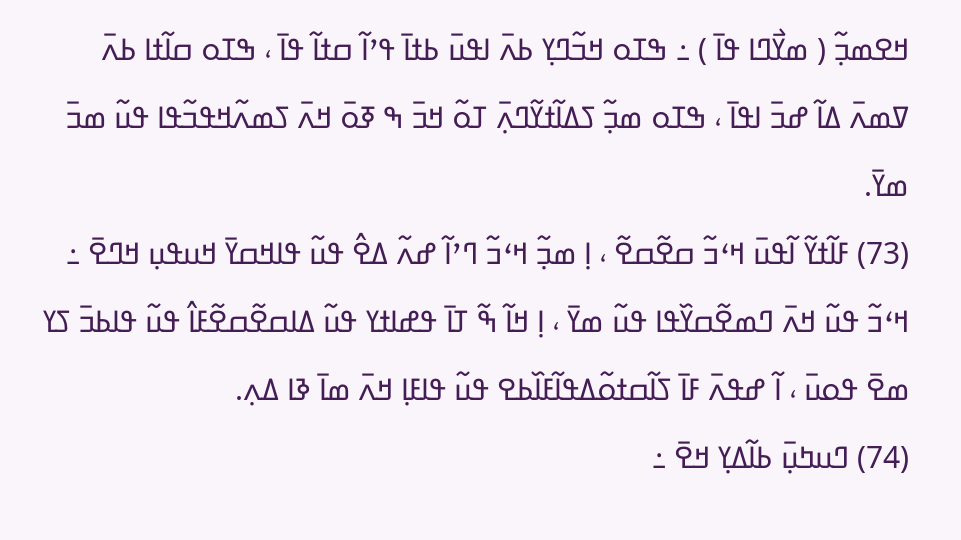ߞߐߘߏ߲߬ ( ߘߌ߯ߣߊ ߟߊ߫ ) ߸ ߒߠߋ ߞߏ߬ߣߌ߲ ߕߍ߫ ߊߟߎ߫ ߕߙߊ߫ ߟߴߊ߬ ߛߙߊ߬ ߟߊ߫ ، ߒߠߋ ߛߊ߬ߙߊ ߕߍ߫ ߜߘߍ߫ ߡߊ߬ ߝߏ߫ ߊߟߊ߫ ، ߒߠߋ ߘߏ߲߬ ߖߡߊ߬ߙߌ߬ߣߍ߲߫ ߠߋ߬ ߞߏ߫ ߒ ߧߋ߫ ߞߍ߫ ߖߘߍ߬ߞߟߏ߬ߟߊ ߟߎ߬ ߘߏ߫ ߘߌ߫.
(73) ߓߊ߬ߙߌ߬ ߊ߬ߟߎ߫ ߞߵߏ߬ ߛߐ߬ߛߐ߬ ، ߊ߲ ߘߏ߲߬ ߞߵߏ߬ ߣߴߊ߬ ߝߍ߬ ߡߐ߮ ߟߎ߬ ߟߊߞߛߌ߫ ߞߎߟߎ߲ ߞߣߐ߫ ߸ ߞߵߏ߬ ߟߎ߬ ߞߍ߫ ߣߘߐ߬ߛߌ߰ߟߊ ߟߎ߬ ߘߌ߫ ، ߊ߲ ߞߊ߬ ߒ߬ ߠߊ߫ ߟߝߊߙߌ ߟߎ߬ ߡߊߛߐ߬ߛߐ߬ߓߊ߮ ߟߎ߬ ߟߊߕߏ߫ ߖߌ ߘߐ߫ ߟߋߎ߫ ، ߊ߬ ߝߟߍ߫ ߓߊ߫ ߖߊ߬ߛߙߋ߬ߡߟߊ߬ߓߊ߰ߕߐ ߟߎ߬ ߟߊߓߊ߲ ߞߍ߫ ߘߊ߫ ߢߊ ߡߍ߲.
(74) ߣߎߤߎ߲߫ ߕߊ߬ߡߌ߲ ߞߐ߫ ߸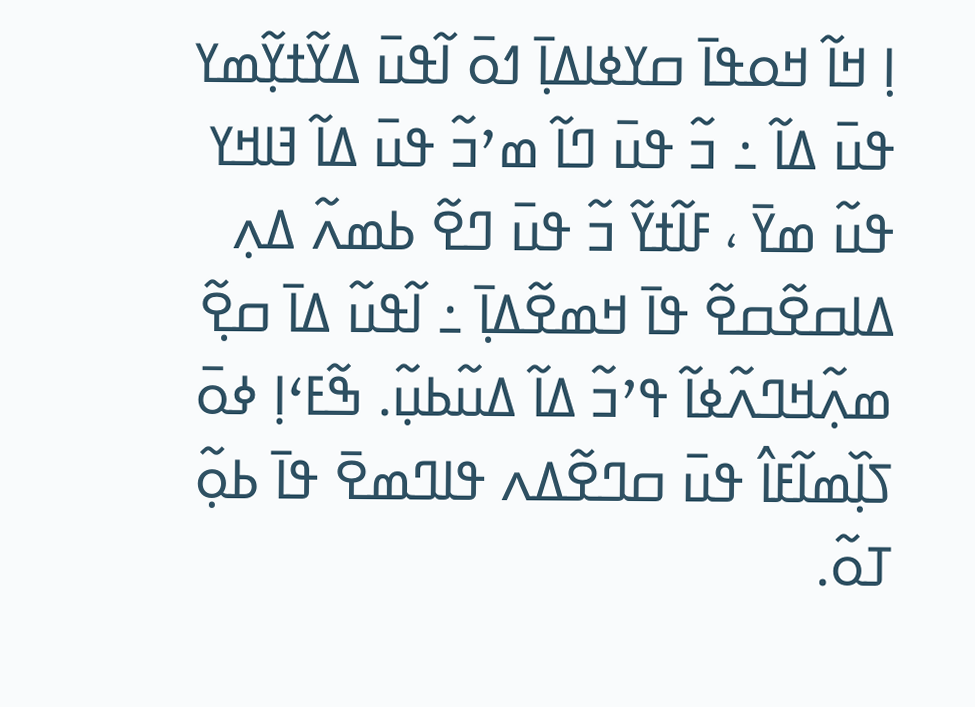ߊ߲ ߞߊ߬ ߞߋߟߊ߫ ߛߌߦߊߡߊ߲߫ ߗߋ߫ ߊ߬ߟߎ߫ ߡߌ߬ߙߌ߲߬ߘߌ ߟߎ߫ ߡߊ߬ ߸ ߏ߬ ߟߎ߫ ߣߊ߬ ߘߴߏ߬ ߟߎ߫ ߡߊ߬ ߔߊߞߌ ߟߎ߬ ߘߌ߫ ، ߓߊ߬ߙߌ߬ ߏ߬ ߟߎ߫ ߣߐ߬ ߕߘߍ߬ ߡߍ߲ ߡߊߛߐ߬ߛߐ߬ ߟߊ߫ ߞߘߐ߬ߡߊ߲߫ ߸ ߊ߬ߟߎ߬ ߡߊ߫ ߛߐ߲߬ ߘߍ߲߬ߞߣߍ߬ߦߊ߬ ߟߴߏ߬ ߡߊ߬ ߡߎ߬ߕߎ߲߬. ߒ߬ߓߵߊ߲ ߦߋ߫ ߖߊ߲߰ߘߊ߬ߓߊ߮ ߟߎ߫ ߛߣߐ߬ߡߍ ߟߊߣߘߐ߫ ߟߊ߫ ߕߋ߲߬ ߠߋ߬.